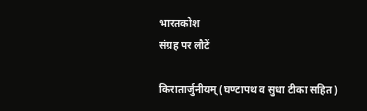भारतकोश
संग्रह पर लौटें

किरातार्जुनीयम् (घण्टापथ व सुधा टीका सहित)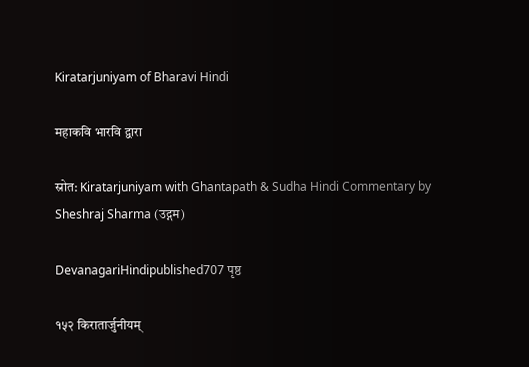Kiratarjuniyam of Bharavi Hindi

महाकवि भारवि द्वारा

स्रोत: Kiratarjuniyam with Ghantapath & Sudha Hindi Commentary by Sheshraj Sharma (उद्गम)

DevanagariHindipublished707 पृष्ठ

१५२ किरातार्जुनीयम्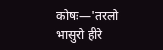कोषः—'तरलो भासुरो हीरे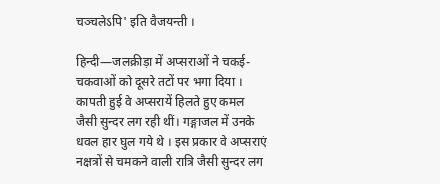चञ्चलेऽपि' इति वैजयन्ती ।

हिन्दी—जलक्रीड़ा में अप्सराओं ने चकई-चकवाओं को दूसरे तटों पर भगा दिया । कापती हुई वे अप्सरायें हिलते हुए कमल जैसी सुन्दर लग रही थीं। गङ्गाजल में उनके धवल हार घुल गये थे । इस प्रकार वे अप्सराएं नक्षत्रों से चमकने वाली रात्रि जैसी सुन्दर लग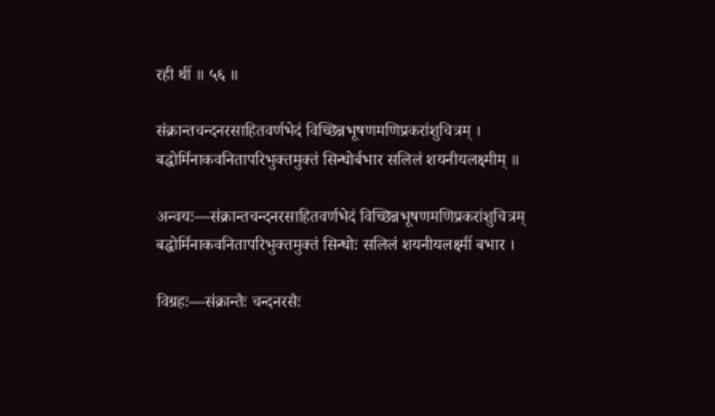रही थीं ॥ ५६ ॥

संक्रान्तचन्दनरसाहितवर्णभेदं विच्छिन्नभूषणमणिप्रकरांशुचित्रम् ।
बद्धोर्मिनाकवनितापरिभुक्तमुक्तं सिन्धोर्बभार सलिलं शयनीयलक्ष्मीम् ॥

अन्वयः—संक्रान्तचन्दनरसाहितवर्णभेदं विच्छिन्नभूषणमणिप्रकरांशुचित्रम् बद्धोर्मिनाकवनितापरिभुक्तमुक्तं सिन्धोः सलिलं शयनीयलक्ष्मीं बभार ।

विग्रहः—संक्रान्तैः चन्दनरसैः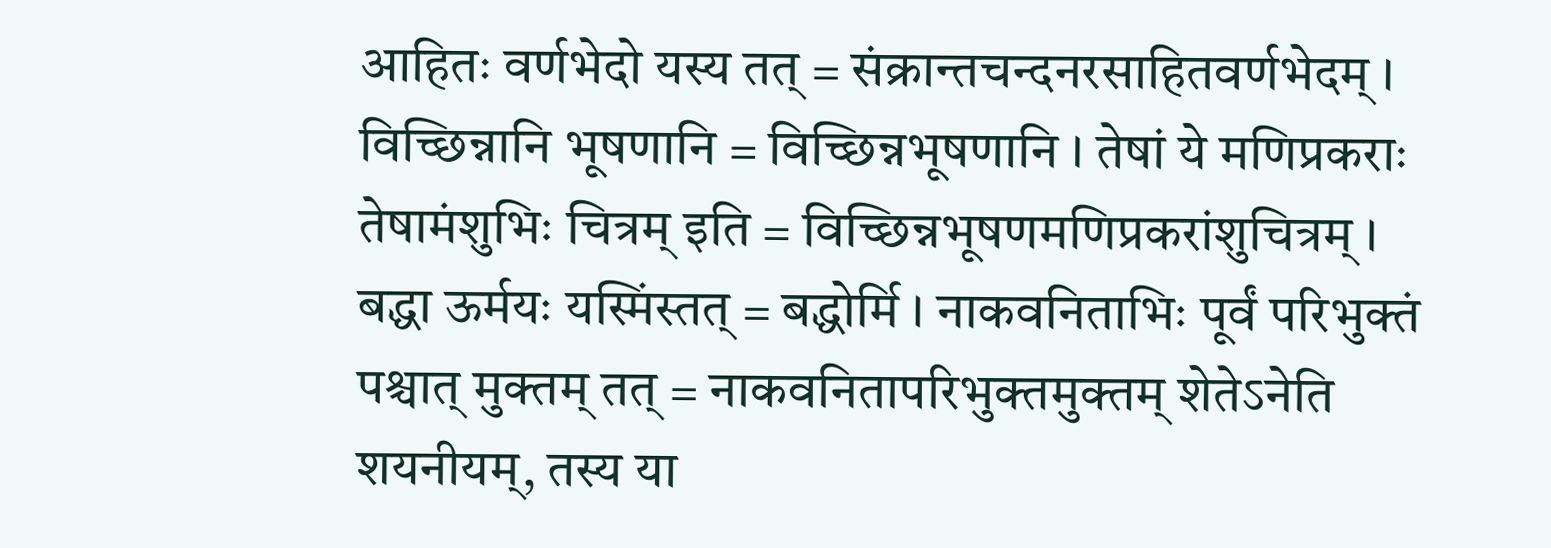आहितः वर्णभेदो यस्य तत् = संक्रान्तचन्दनरसाहितवर्णभेदम् । विच्छिन्नानि भूषणानि = विच्छिन्नभूषणानि । तेषां ये मणिप्रकराः तेषामंशुभिः चित्रम् इति = विच्छिन्नभूषणमणिप्रकरांशुचित्रम् । बद्धा ऊर्मयः यस्मिंस्तत् = बद्धोर्मि । नाकवनिताभिः पूर्वं परिभुक्तं पश्चात् मुक्तम् तत् = नाकवनितापरिभुक्तमुक्तम् शेतेऽनेति शयनीयम्, तस्य या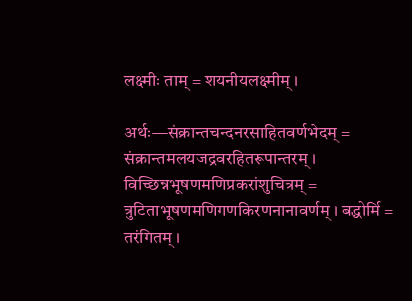लक्ष्मीः ताम् = शयनीयलक्ष्मीम् ।

अर्थः—संक्रान्तचन्दनरसाहितवर्णभेदम् = संक्रान्तमलयजद्रवरहितरूपान्तरम् । विच्छिन्नभूषणमणिप्रकरांशुचित्रम् = त्रुटिताभूषणमणिगणकिरणनानावर्णम् । बद्धोर्मि = तरंगितम् ।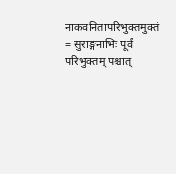नाकवनितापरिभुक्तमुक्तं = सुराङ्गनाभिः पूर्वं परिभुक्तम् पश्चात्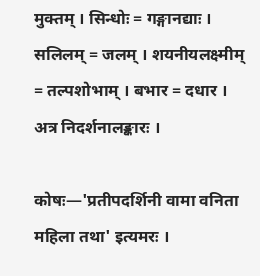मुक्तम् । सिन्धोः = गङ्गानद्याः । सलिलम् = जलम् । शयनीयलक्ष्मीम् = तल्पशोभाम् । बभार = दधार । अत्र निदर्शनालङ्कारः ।

कोषः—'प्रतीपदर्शिनी वामा वनिता महिला तथा' इत्यमरः ।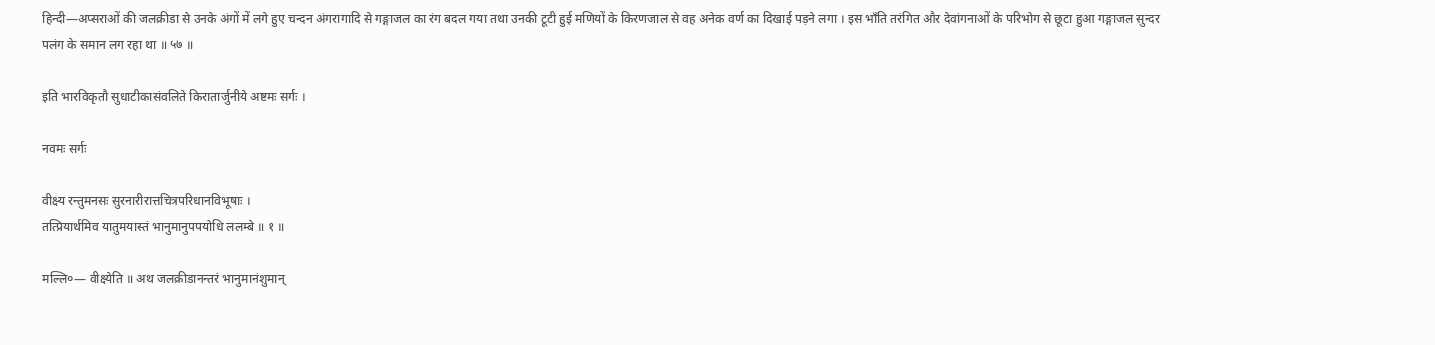हिन्दी—अप्सराओं की जलक्रीडा से उनके अंगों में लगे हुए चन्दन अंगरागादि से गङ्गाजल का रंग बदल गया तथा उनकी टूटी हुई मणियों के किरणजाल से वह अनेक वर्ण का दिखाई पड़ने लगा । इस भाँति तरंगित और देवांगनाओं के परिभोग से छूटा हुआ गङ्गाजल सुन्दर पलंग के समान लग रहा था ॥ ५७ ॥

इति भारविकृतौ सुधाटीकासंवलिते किरातार्जुनीये अष्टमः सर्गः ।

नवमः सर्गः

वीक्ष्य रन्तुमनसः सुरनारीरात्तचित्रपरिधानविभूषाः ।
तत्प्रियार्थमिव यातुमयास्तं भानुमानुपपयोधि ललम्बे ॥ १ ॥

मल्लि०— वीक्ष्येति ॥ अथ जलक्रीडानन्तरं भानुमानंशुमान्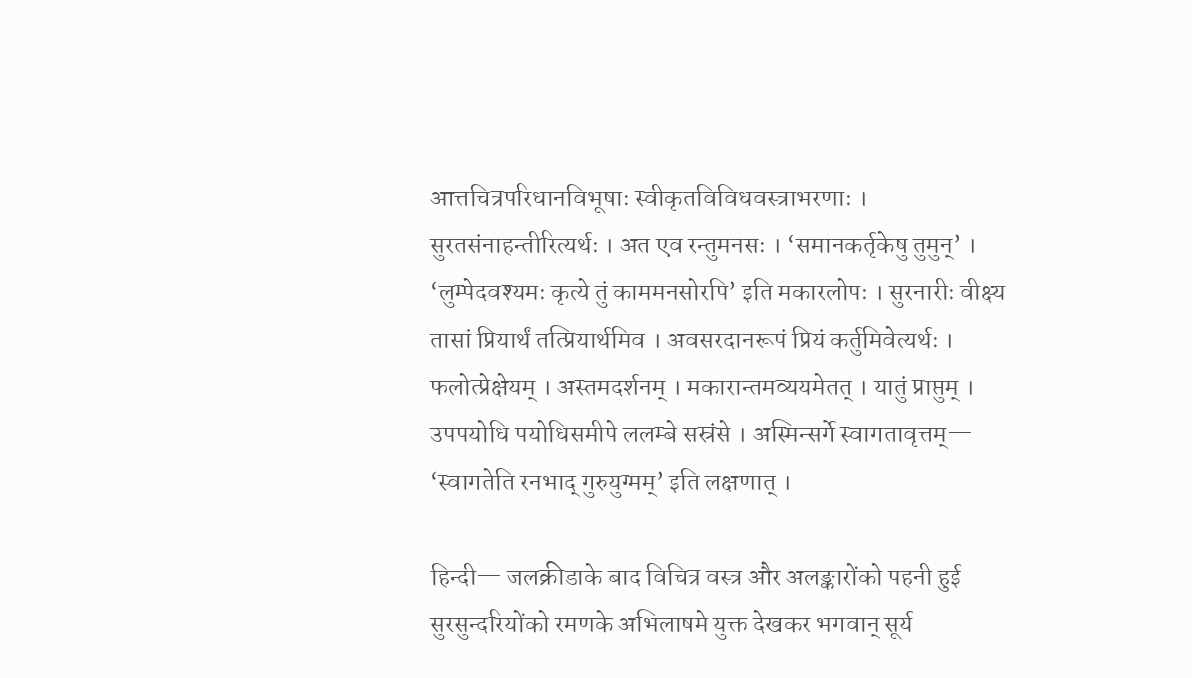आत्तचित्रपरिधानविभूषाः स्वीकृतविविधवस्त्राभरणाः । सुरतसंनाहन्तीरित्यर्थः । अत एव रन्तुमनसः । ‘समानकर्तृकेषु तुमुन्’ । ‘लुम्पेदवश्यमः कृत्ये तुं काममनसोरपि’ इति मकारलोपः । सुरनारीः वीक्ष्य तासां प्रियार्थं तत्प्रियार्थमिव । अवसरदानरूपं प्रियं कर्तुमिवेत्यर्थः । फलोत्प्रेक्षेयम् । अस्तमदर्शनम् । मकारान्तमव्ययमेतत् । यातुं प्राप्तुम् । उपपयोधि पयोधिसमीपे ललम्बे सस्रंसे । अस्मिन्सर्गे स्वागतावृत्तम्— ‘स्वागतेति रनभाद् गुरुयुग्मम्’ इति लक्षणात् ।

हिन्दी— जलक्रीडाके बाद विचित्र वस्त्र और अलङ्कारोंको पहनी हुई सुरसुन्दरियोंको रमणके अभिलाषमे युक्त देखकर भगवान् सूर्य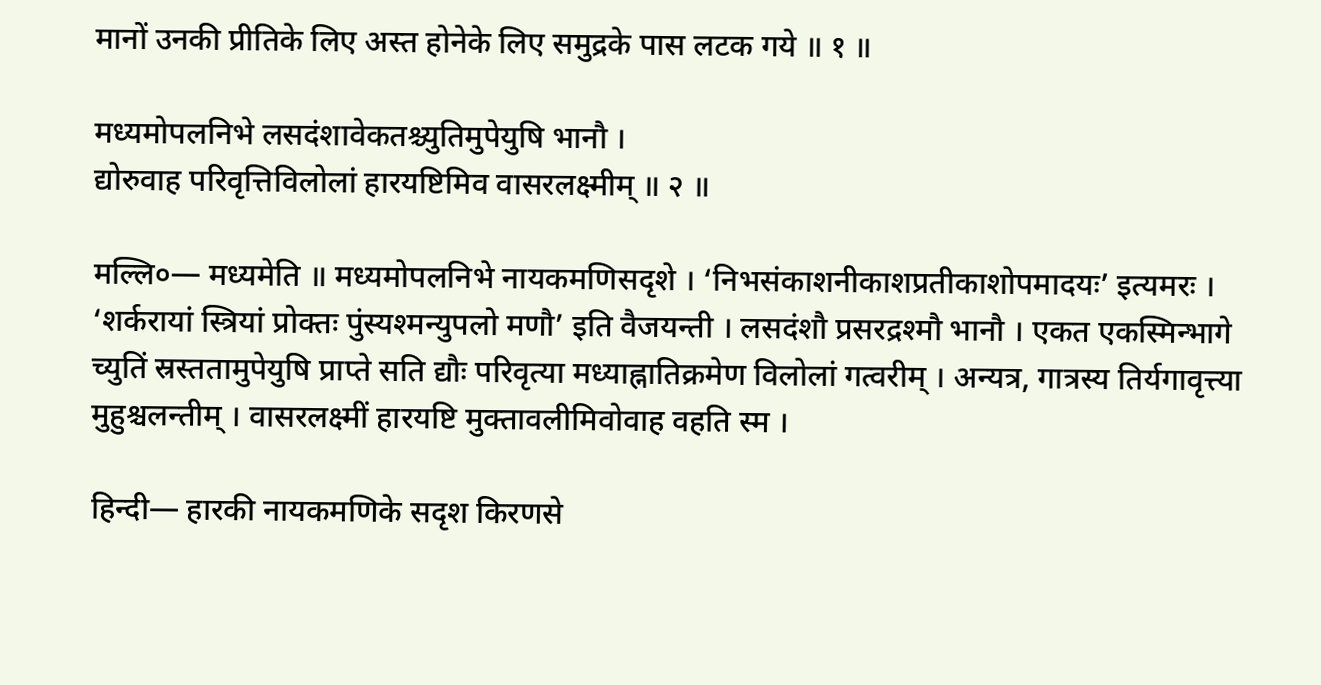मानों उनकी प्रीतिके लिए अस्त होनेके लिए समुद्रके पास लटक गये ॥ १ ॥

मध्यमोपलनिभे लसदंशावेकतश्च्युतिमुपेयुषि भानौ ।
द्योरुवाह परिवृत्तिविलोलां हारयष्टिमिव वासरलक्ष्मीम् ॥ २ ॥

मल्लि०— मध्यमेति ॥ मध्यमोपलनिभे नायकमणिसदृशे । ‘निभसंकाशनीकाशप्रतीकाशोपमादयः’ इत्यमरः । ‘शर्करायां स्त्रियां प्रोक्तः पुंस्यश्मन्युपलो मणौ’ इति वैजयन्ती । लसदंशौ प्रसरद्रश्मौ भानौ । एकत एकस्मिन्भागे च्युतिं स्रस्ततामुपेयुषि प्राप्ते सति द्यौः परिवृत्या मध्याह्नातिक्रमेण विलोलां गत्वरीम् । अन्यत्र, गात्रस्य तिर्यगावृत्त्या मुहुश्चलन्तीम् । वासरलक्ष्मीं हारयष्टि मुक्तावलीमिवोवाह वहति स्म ।

हिन्दी— हारकी नायकमणिके सदृश किरणसे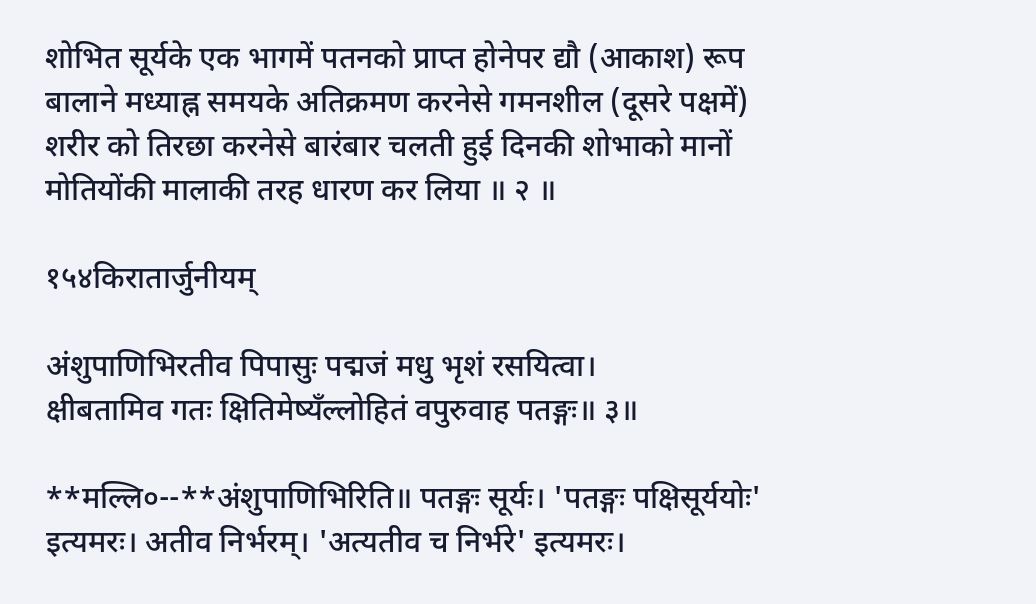शोभित सूर्यके एक भागमें पतनको प्राप्त होनेपर द्यौ (आकाश) रूप बालाने मध्याह्न समयके अतिक्रमण करनेसे गमनशील (दूसरे पक्षमें) शरीर को तिरछा करनेसे बारंबार चलती हुई दिनकी शोभाको मानों मोतियोंकी मालाकी तरह धारण कर लिया ॥ २ ॥

१५४किरातार्जुनीयम्

अंशुपाणिभिरतीव पिपासुः पद्मजं मधु भृशं रसयित्वा।
क्षीबतामिव गतः क्षितिमेष्यँल्लोहितं वपुरुवाह पतङ्गः॥ ३॥

**मल्लि०--**अंशुपाणिभिरिति॥ पतङ्गः सूर्यः। 'पतङ्गः पक्षिसूर्ययोः' इत्यमरः। अतीव निर्भरम्। 'अत्यतीव च निर्भरे' इत्यमरः।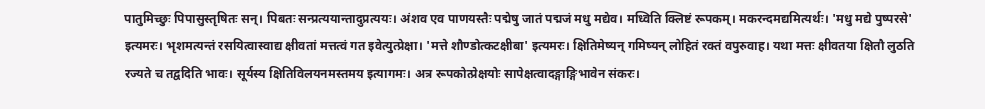पातुमिच्छुः पिपासुस्तृषितः सन्। पिबतः सन्प्रत्ययान्तादुप्रत्ययः। अंशव एव पाणयस्तैः पद्मेषु जातं पद्मजं मधु मद्येव। मध्विति क्लिष्टं रूपकम्। मकरन्दमद्यमित्यर्थः। 'मधु मद्ये पुष्परसे' इत्यमरः। भृशमत्यन्तं रसयित्वास्वाद्य क्षीवतां मत्तत्वं गत इवेत्युत्प्रेक्षा। 'मत्ते शौण्डोत्कटक्षीबा' इत्यमरः। क्षितिमेष्यन् गमिष्यन् लोहितं रक्तं वपुरुवाह। यथा मत्तः क्षीवतया क्षितौ लुठति रज्यते च तद्वदिति भावः। सूर्यस्य क्षितिविलयनमस्तमय इत्यागमः। अत्र रूपकोत्प्रेक्षयोः सापेक्षत्वादङ्गाङ्गिभावेन संकरः।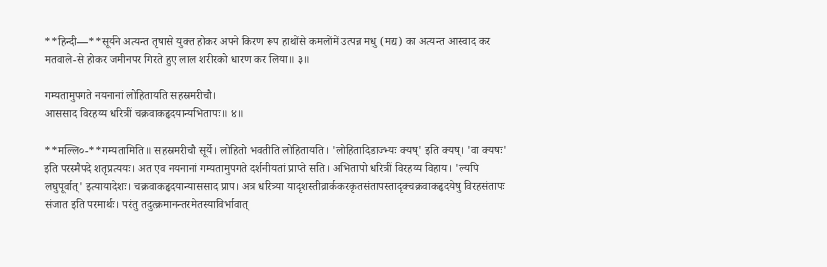**हिन्दी—**सूर्यने अत्यन्त तृषासे युक्त होकर अपने किरण रूप हाथोंसे कमलोंमें उत्पन्न मधु (मद्य) का अत्यन्त आस्वाद कर मतवाले-से होकर जमीनपर गिरते हुए लाल शरीरको धारण कर लिया॥ ३॥

गम्यतामुपगते नयनानां लोहितायति सहस्रमरीचौ।
आससाद विरहय्य धरित्रीं चक्रवाकहृदयान्यभितापः॥ ४॥

**मल्लि०-**गम्यतामिति॥ सहस्रमरीचौ सूर्ये। लोहितो भवतीति लोहितायति। 'लोहितादिडाज्भ्यः क्यष्' इति क्यष्। 'वा क्यषः' इति परस्मैपदे शतृप्रत्ययः। अत एव नयनानां गम्यतामुपगते दर्शनीयतां प्राप्ते सति। अभितापो धरित्रीं विरहय्य विहाय। 'ल्यपि लघुपूर्वात्' इत्यायादेशः। चक्रवाकहृदयान्याससाद प्राप। अत्र धरित्र्या यादृशस्तीव्रार्ककरकृतसंतापस्तादृक्चक्रवाकहृदयेषु विरहसंतापः संजात इति परमार्थः। परंतु तदुत्क्रमानन्तरमेतस्याविर्भावात्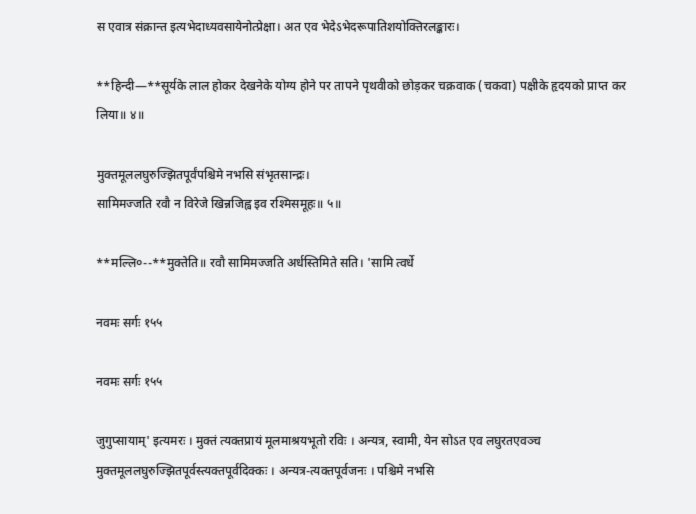स एवात्र संक्रान्त इत्यभेदाध्यवसायेनोत्प्रेक्षा। अत एव भेदेऽभेदरूपातिशयोक्तिरलङ्कारः।

**हिन्दी—**सूर्यके लाल होकर देखनेके योग्य होने पर तापने पृथवीको छोड़कर चक्रवाक (चकवा) पक्षीके हृदयको प्राप्त कर लिया॥ ४॥

मुक्तमूललघुरुज्झितपूर्वंपश्चिमे नभसि संभृतसान्द्रः।
सामिमज्जति रवौ न विरेजे खिन्नजिह्व इव रश्मिसमूहः॥ ५॥

**मल्लि०--**मुक्तेति॥ रवौ सामिमज्जति अर्धस्तिमिते सति। 'सामि त्वर्धे

नवमः सर्गः १५५

नवमः सर्गः १५५

जुगुप्सायाम्' इत्यमरः । मुक्तं त्यक्तप्रायं मूलमाश्रयभूतो रविः । अन्यत्र, स्वामी, येन सोऽत एव लघुरतएवञ्च मुक्तमूललघुरुज्झितपूर्वस्त्यक्तपूर्वदिक्कः । अन्यत्र-त्यक्तपूर्वजनः । पश्चिमे नभसि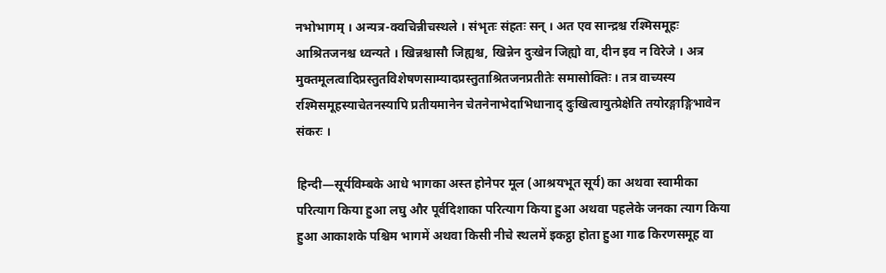नभोभागम् । अन्यत्र-क्वचिन्नीचस्थले । संभृतः संहतः सन् । अत एव सान्द्रश्च रश्मिसमूहः आश्रितजनश्च ध्वन्यते । खिन्नश्चासौ जिह्यश्च, खिन्नेन दुःखेन जिह्यो वा, दीन इव न विरेजे । अत्र मुक्तमूलत्वादिप्रस्तुतविशेषणसाम्यादप्रस्तुताश्रितजनप्रतीतेः समासोक्तिः । तत्र वाच्यस्य रश्मिसमूहस्याचेतनस्यापि प्रतीयमानेन चेतनेनाभेदाभिधानाद् दुःखित्वायुत्प्रेक्षेति तयोरङ्गाङ्गिभावेन संकरः ।

हिन्दी—सूर्यविम्बके आधे भागका अस्त होनेपर मूल (आश्रयभूत सूर्य) का अथवा स्वामीका परित्याग किया हुआ लघु और पूर्वदिशाका परित्याग किया हुआ अथवा पहलेके जनका त्याग किया हुआ आकाशके पश्चिम भागमें अथवा किसी नीचे स्थलमें इकट्ठा होता हुआ गाढ किरणसमूह वा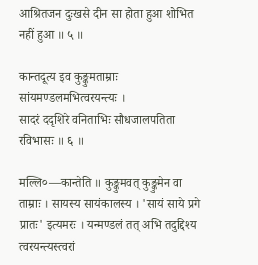आश्रितजन दुःखसे दीन सा होता हुआ शोभित नहीं हुआ ॥ ५ ॥

कान्तदूत्य इव कुङ्कुमताम्राः सांयमण्डलमभित्वरयन्त्यः ।
सादरं ददृशिरे वनिताभिः सौधजालपतिता रविभासः ॥ ६ ॥

मल्लि०—कान्तेति ॥ कुङ्कुमवत् कुङ्कुमेन वा ताम्राः । सायस्य सायंकालस्य । 'सायं साये प्रगे प्रातः' इत्यमरः । यन्मण्डलं तत् अभि तदुद्दिश्य त्वरयन्त्यस्त्वरां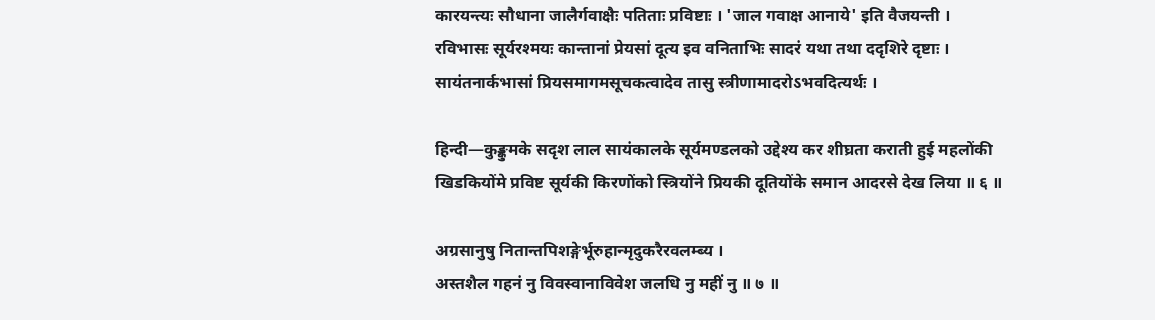कारयन्त्यः सौधाना जालैर्गवाक्षैः पतिताः प्रविष्टाः । 'जाल गवाक्ष आनाये' इति वैजयन्ती । रविभासः सूर्यरश्मयः कान्तानां प्रेयसां दूत्य इव वनिताभिः सादरं यथा तथा ददृशिरे दृष्टाः । सायंतनार्कभासां प्रियसमागमसूचकत्वादेव तासु स्त्रीणामादरोऽभवदित्यर्थः ।

हिन्दी—कुङ्कुमके सदृश लाल सायंकालके सूर्यमण्डलको उद्देश्य कर शीघ्रता कराती हुई महलोंकी खिडकियोंमे प्रविष्ट सूर्यकी किरणोंको स्त्रियोंने प्रियकी दूतियोंके समान आदरसे देख लिया ॥ ६ ॥

अग्रसानुषु नितान्तपिशङ्गेर्भूरुहान्मृदुकरैरवलम्ब्य ।
अस्तशैल गहनं नु विवस्वानाविवेश जलधि नु महीं नु ॥ ७ ॥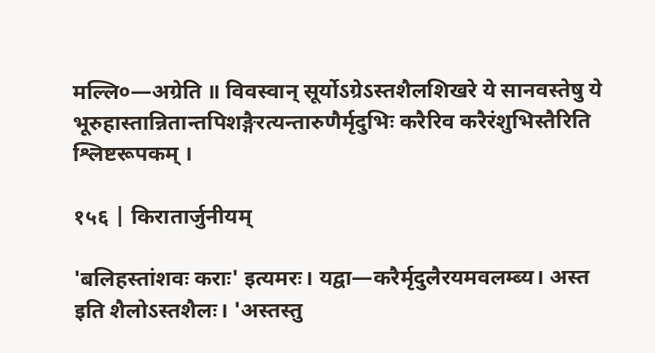मल्लि०—अग्रेति ॥ विवस्वान् सूर्योऽग्रेऽस्तशैलशिखरे ये सानवस्तेषु ये भूरुहास्तान्नितान्तपिशङ्गैरत्यन्तारुणैर्मृदुभिः करैरिव करैरंशुभिस्तैरिति श्लिष्टरूपकम् ।

१५६ | किरातार्जुनीयम्

'बलिहस्तांशवः कराः' इत्यमरः। यद्वा—करैर्मृदुलैरयमवलम्ब्य। अस्त इति शैलोऽस्तशैलः। 'अस्तस्तु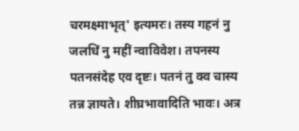चरमक्ष्माभृत्' इत्यमरः। तस्य गहनं नु जलधिं नु महीं न्वाविवेश। तपनस्य पतनसंदेह एव दृष्टः। पतनं तु क्व चास्य तन्न ज्ञायते। शीघ्रभावादिति भावः। अत्र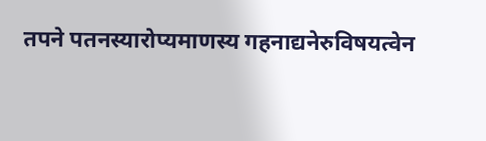तपने पतनस्यारोप्यमाणस्य गहनाद्यनेरुविषयत्वेन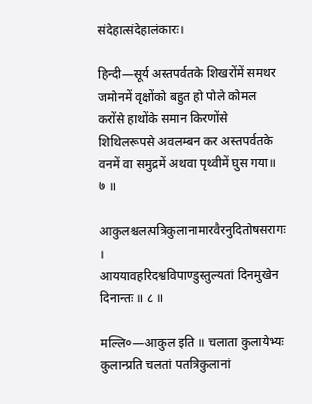संदेहात्संदेहालंकारः।

हिन्दी—सूर्य अस्तपर्वतके शिखरोंमें समथर जमोनमें वृक्षोंको बहुत हो पोले कोमल करोंसे हाथोंके समान किरणोंसे शिथिलरूपसे अवलम्बन कर अस्तपर्वतके वनमें वा समुद्रमें अथवा पृथ्वीमें घुस गया॥ ७ ॥

आकुलश्चलत्पत्रिकुलानामारवैरनुदितोषसरागः ।
आययावहरिदश्वविपाण्डुस्तुल्यतां दिनमुखेन दिनान्तः ॥ ८ ॥

मल्लि०—आकुल इति ॥ चलाता कुलायेभ्यः कुलान्प्रति चलतां पतत्रिकुलानां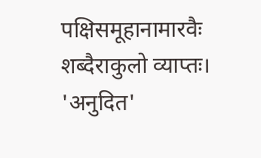पक्षिसमूहानामारवैः शब्दैराकुलो व्याप्तः। 'अनुदित'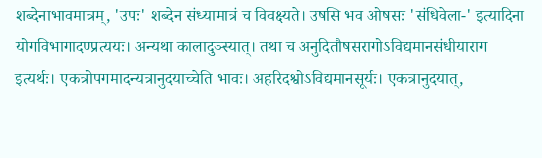शब्देनाभावमात्रम्, 'उपः' शब्देन संध्यामात्रं च विवक्ष्यते। उषसि भव ओषसः 'संधिवेला-' इत्यादिना योगविभागादण्प्रत्ययः। अन्यथा कालादुञ्स्यात्। तथा च अनुदितौषसरागोऽविद्यमानसंधीयाराग इत्यर्थः। एकत्रोपगमादन्यत्रानुदयाच्चेति भावः। अहरिदश्वोऽविद्यमानसूर्यः। एकत्रानुदयात्,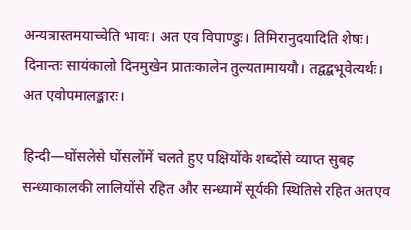अन्यत्रास्तमयाच्चेति भावः। अत एव विपाण्डुः। तिमिरानुदयादिति शेषः। दिनान्तः सायंकालो दिनमुखेन प्रातःकालेन तुल्यतामाययौ। तद्वद्बभूवेत्यर्थः। अत एवोपमालङ्कारः।

हिन्दी—घोंसलेसे घोंसलोंमें चलते हुए पक्षियोंके शब्दोंसे व्याप्त सुबह सन्ध्याकालकी लालियोंसे रहित और सन्ध्यामें सूर्यकी स्थितिसे रहित अतएव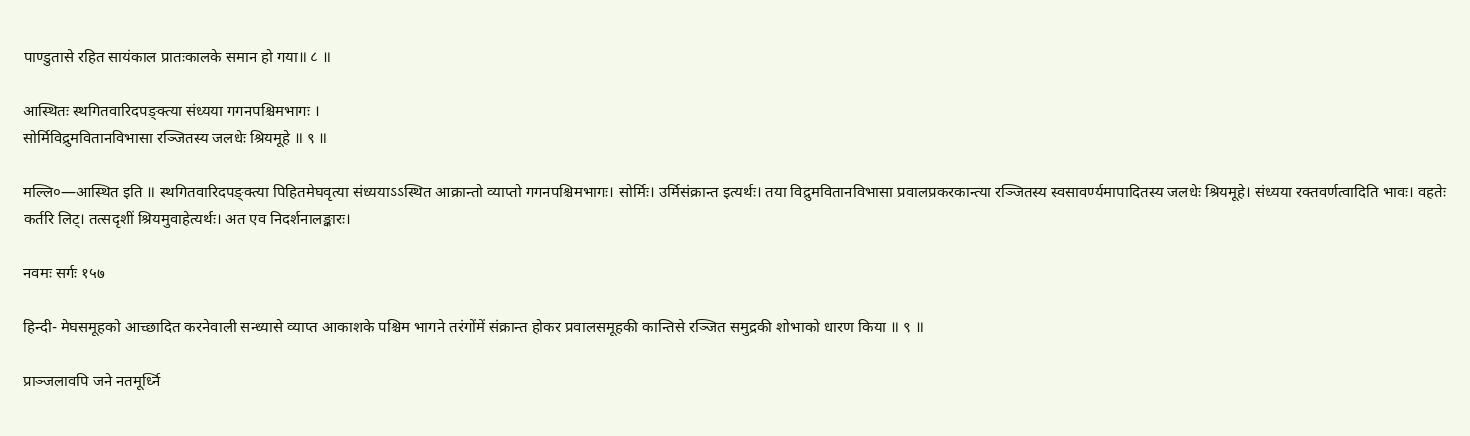पाण्डुतासे रहित सायंकाल प्रातःकालके समान हो गया॥ ८ ॥

आस्थितः स्थगितवारिदपङ्क्त्या संध्यया गगनपश्चिमभागः ।
सोर्मिविद्रुमवितानविभासा रञ्जितस्य जलधेः श्रियमूहे ॥ ९ ॥

मल्लि०—आस्थित इति ॥ स्थगितवारिदपङ्क्त्या पिहितमेघवृत्या संध्ययाऽऽस्थित आक्रान्तो व्याप्तो गगनपश्चिमभागः। सोर्मिः। उर्मिसंक्रान्त इत्यर्थः। तया विद्रुमवितानविभासा प्रवालप्रकरकान्त्या रञ्जितस्य स्वसावर्ण्यमापादितस्य जलधेः श्रियमूहे। संध्यया रक्तवर्णत्वादिति भावः। वहतेः कर्तरि लिट्। तत्सदृशीं श्रियमुवाहेत्यर्थः। अत एव निदर्शनालङ्कारः।

नवमः सर्गः १५७

हिन्दी- मेघसमूहको आच्छादित करनेवाली सन्ध्यासे व्याप्त आकाशके पश्चिम भागने तरंगोंमें संक्रान्त होकर प्रवालसमूहकी कान्तिसे रञ्जित समुद्रकी शोभाको धारण किया ॥ ९ ॥

प्राञ्जलावपि जने नतमूर्ध्नि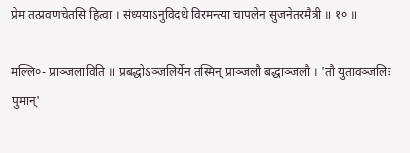प्रेम तत्प्रवणचेतसि हित्वा । संध्ययाऽनुविदधे विरमन्त्या चापलेन सुजनेतरमैत्री ॥ १० ॥

मल्लि०- प्राञ्जलाविति ॥ प्रबद्धोऽञ्जलिर्येन तस्मिन् प्राञ्जलौ बद्धाञ्जलौ । 'तौ युतावञ्जलिः पुमान्'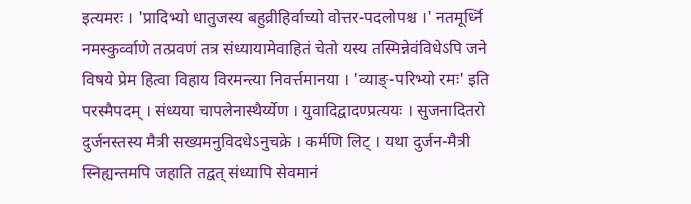इत्यमरः । 'प्रादिभ्यो धातुजस्य बहुव्रीहिर्वाच्यो वोत्तर-पदलोपश्च ।' नतमूर्ध्नि नमस्कुर्व्वाणे तत्प्रवणं तत्र संध्यायामेवाहितं चेतो यस्य तस्मिन्नेवंविधेऽपि जने विषये प्रेम हित्वा विहाय विरमन्त्या निवर्त्तमानया । 'व्याङ्-परिभ्यो रमः' इति परस्मैपदम् । संध्यया चापलेनास्थैर्य्येण । युवादिद्वादण्प्रत्ययः । सुजनादितरो दुर्जनस्तस्य मैत्री सख्यमनुविदधेऽनुचक्रे । कर्मणि लिट् । यथा दुर्जन-मैत्री स्निह्यन्तमपि जहाति तद्वत् संध्यापि सेवमानं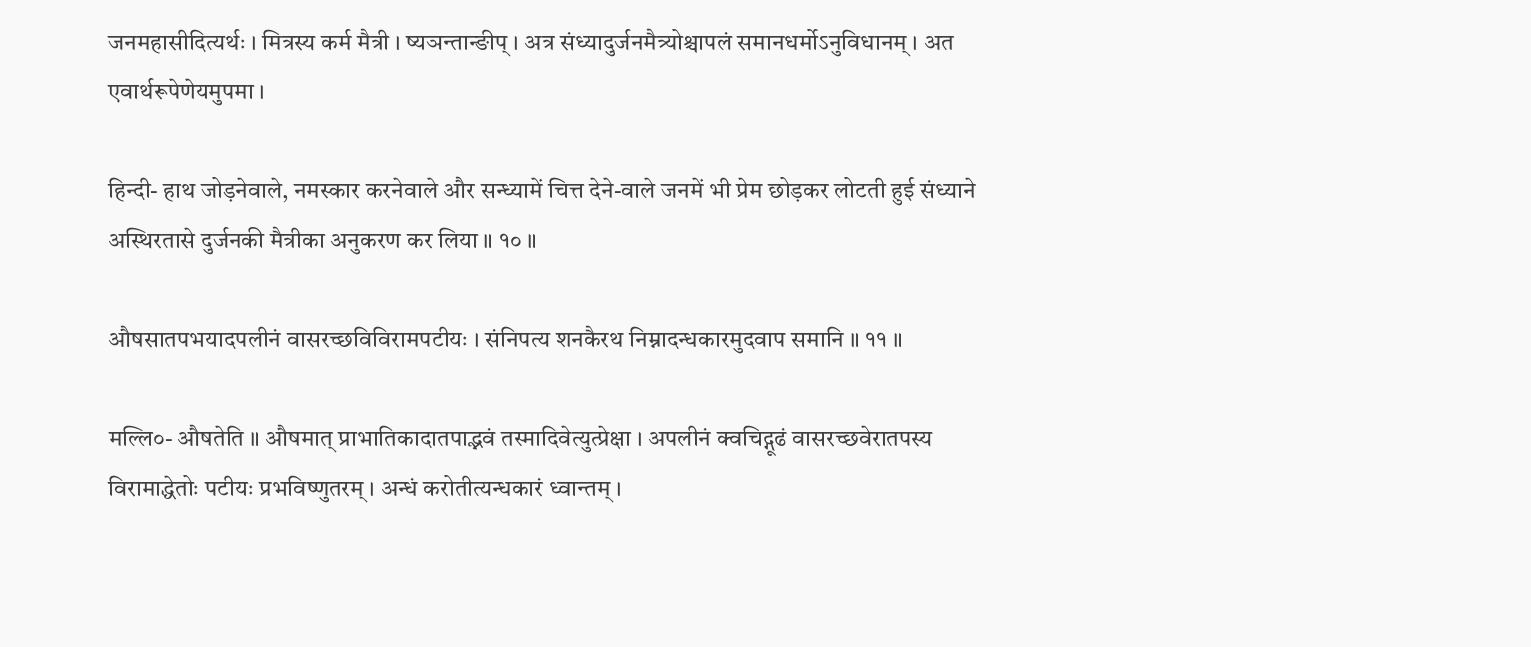जनमहासीदित्यर्थः । मित्रस्य कर्म मैत्री । ष्यञन्तान्ङीप् । अत्र संध्यादुर्जनमैत्र्योश्चापलं समानधर्मोऽनुविधानम् । अत एवार्थरूपेणेयमुपमा ।

हिन्दी- हाथ जोड़नेवाले, नमस्कार करनेवाले और सन्ध्यामें चित्त देने-वाले जनमें भी प्रेम छोड़कर लोटती हुई संध्याने अस्थिरतासे दुर्जनकी मैत्रीका अनुकरण कर लिया ॥ १० ॥

औषसातपभयादपलीनं वासरच्छविविरामपटीयः । संनिपत्य शनकैरथ निम्नादन्धकारमुदवाप समानि ॥ ११ ॥

मल्लि०- औषतेति ॥ औषमात् प्राभातिकादातपाद्भवं तस्मादिवेत्युत्प्रेक्षा । अपलीनं क्वचिद्गूढं वासरच्छवेरातपस्य विरामाद्धेतोः पटीयः प्रभविष्णुतरम् । अन्धं करोतीत्यन्धकारं ध्वान्तम् ।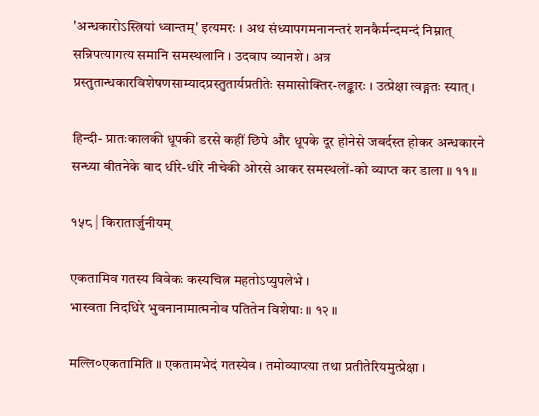'अन्धकारोऽस्त्रियां ध्वान्तम्' इत्यमरः । अथ संध्यापगमनानन्तरं शनकैर्मन्दमन्दं निम्नात् सन्निपत्यागत्य समानि समस्थलानि । उदवाप व्यानशे । अत्र प्रस्तुतान्धकारविशेषणसाम्यादप्रस्तुतार्यप्रतीतेः समासोक्तिर-लङ्कारः । उत्प्रेक्षा त्वङ्गतः स्यात् ।

हिन्दी- प्रातःकालकी धूपकी डरसे कहीं छिपे और धूपके दूर होनेसे जबर्दस्त होकर अन्धकारने सन्ध्या बीतनेके बाद धीरे-धीरे नीचेकी ओरसे आकर समस्थलों-को व्याप्त कर डाला ॥ ११ ॥

१५८ | किरातार्जुनीयम्

एकतामिव गतस्य विवेकः कस्यचित्न महतोऽप्युपलेभे ।
भास्वता निदधिरे भुवनानामात्मनोव पतितेन विशेषाः ॥ १२ ॥

मल्लि०एकतामिति ॥ एकतामभेदं गतस्येव । तमोव्याप्त्या तथा प्रतीतेरियमुत्प्रेक्षा ।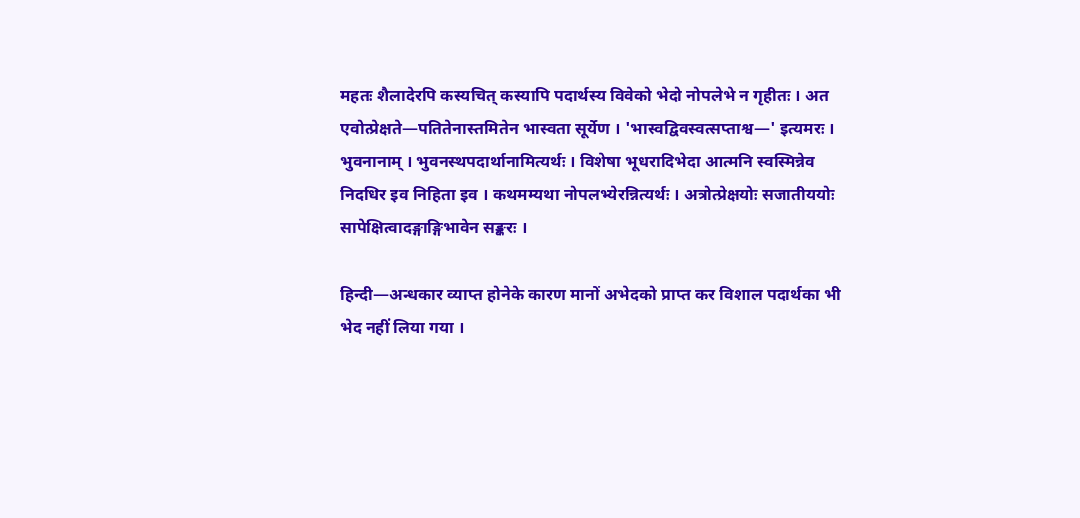महतः शैलादेरपि कस्यचित् कस्यापि पदार्थस्य विवेको भेदो नोपलेभे न गृहीतः । अत एवोत्प्रेक्षते—पतितेनास्तमितेन भास्वता सूर्येण । 'भास्वद्विवस्वत्सप्ताश्व—' इत्यमरः । भुवनानाम् । भुवनस्थपदार्थानामित्यर्थः । विशेषा भूधरादिभेदा आत्मनि स्वस्मिन्नेव निदधिर इव निहिता इव । कथमम्यथा नोपलभ्येरन्नित्यर्थः । अत्रोत्प्रेक्षयोः सजातीययोः सापेक्षित्वादङ्गाङ्गिभावेन सङ्करः ।

हिन्दी—अन्धकार व्याप्त होनेके कारण मानों अभेदको प्राप्त कर विशाल पदार्थका भी भेद नहीं लिया गया ।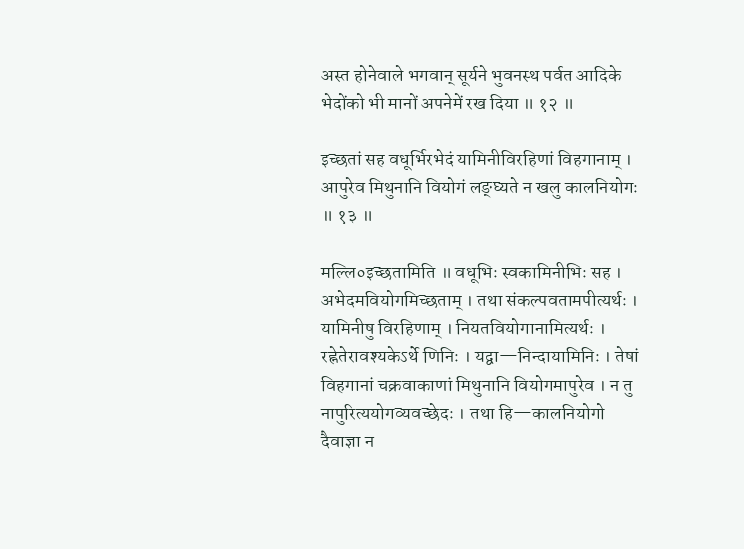अस्त होनेवाले भगवान् सूर्यने भुवनस्थ पर्वत आदिके भेदोंको भी मानों अपनेमें रख दिया ॥ १२ ॥

इच्छतां सह वधूर्भिरभेदं यामिनीविरहिणां विहगानाम् ।
आपुरेव मिथुनानि वियोगं लङ्घ्यते न खलु कालनियोगः ॥ १३ ॥

मल्लि०इच्छतामिति ॥ वधूभिः स्वकामिनीभिः सह । अभेदमवियोगमिच्छताम् । तथा संकल्पवतामपीत्यर्थः । यामिनीषु विरहिणाम् । नियतवियोगानामित्यर्थः । रह्नेतेरावश्यकेऽर्थे णिनिः । यद्वा—निन्दायामिनिः । तेषां विहगानां चक्रवाकाणां मिथुनानि वियोगमापुरेव । न तु नापुरित्ययोगव्यवच्छेदः । तथा हि—कालनियोगो दैवाज्ञा न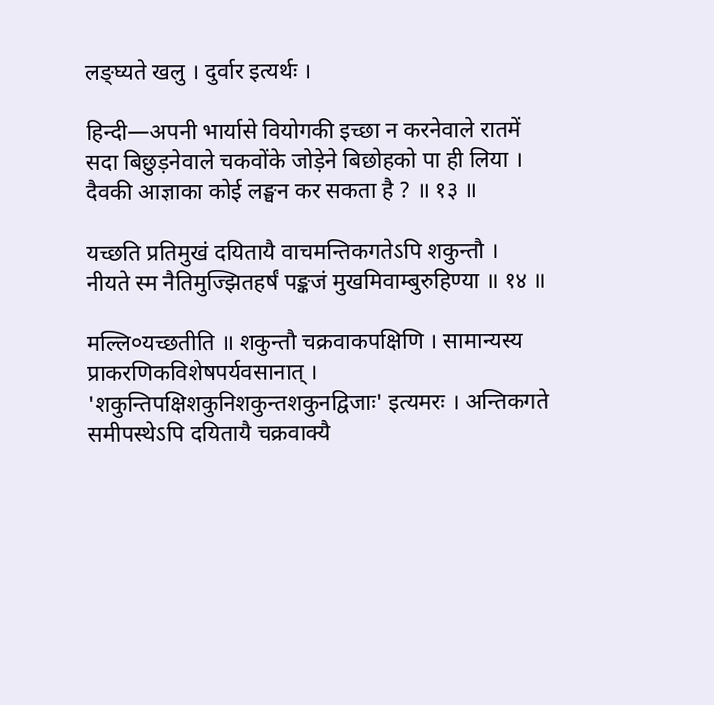लङ्घ्यते खलु । दुर्वार इत्यर्थः ।

हिन्दी—अपनी भार्यासे वियोगकी इच्छा न करनेवाले रातमें सदा बिछुड़नेवाले चकवोंके जोड़ेने बिछोहको पा ही लिया । दैवकी आज्ञाका कोई लङ्घन कर सकता है ? ॥ १३ ॥

यच्छति प्रतिमुखं दयितायै वाचमन्तिकगतेऽपि शकुन्तौ ।
नीयते स्म नैतिमुज्झितहर्षं पङ्कजं मुखमिवाम्बुरुहिण्या ॥ १४ ॥

मल्लि०यच्छतीति ॥ शकुन्तौ चक्रवाकपक्षिणि । सामान्यस्य प्राकरणिकविशेषपर्यवसानात् । 'शकुन्तिपक्षिशकुनिशकुन्तशकुनद्विजाः' इत्यमरः । अन्तिकगते समीपस्थेऽपि दयितायै चक्रवाक्यै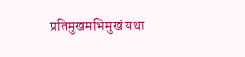प्रतिमुखमभिमुखं यथा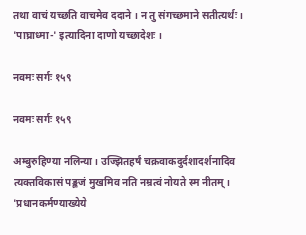तथा वाचं यच्छति वाचमेव ददाने । न तु संगच्छमाने सतीत्यर्थः । 'पाघ्राध्मा-' इत्यादिना दाणो यच्छादेशः ।

नवमः सर्गः १५९

नवमः सर्गः १५९

अम्बुरुहिण्या नलिन्या। उज्झितहर्षं चक्रवाकदुर्दशादर्शनादिव त्यक्तविकासं पङ्कजं मुखमिव नति नम्रत्वं नोयते स्म नीतम्। 'प्रधानकर्मण्याख्येये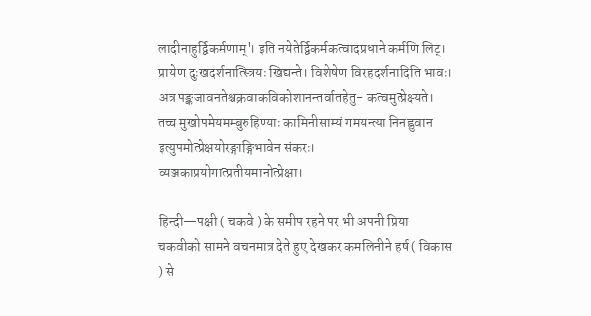लादीनाहुर्द्विकर्मणाम्'। इति नयेतेर्द्विकर्मकत्वादप्रधाने कर्मणि लिट्। प्रायेण दुःखदर्शनात्स्त्रियः खिद्यन्ते। विशेषेण विरहदर्शनादिति भावः। अत्र पङ्कजावनतेश्चक्रवाकविकोशानन्तर्वातहेतु- कत्वमुत्प्रेक्ष्यते। तच्च मुखोपमेयमम्बुरुहिण्याः कामिनीसाम्यं गमयन्त्या निनह्नुवान इत्युपमोत्प्रेक्षयोरङ्गाङ्गिभावेन संकरः। व्यञ्जकाप्रयोगात्प्रतीयमानोत्प्रेक्षा।

हिन्दी—पक्षी ( चकवे ) के समीप रहने पर भी अपनी प्रिया चकवीको सामने वचनमात्र देते हुए देखकर कमलिनीने हर्ष ( विकास ) से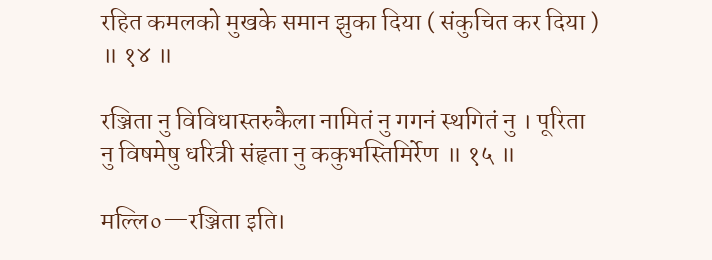रहित कमलको मुखके समान झुका दिया ( संकुचित कर दिया ) ॥ १४ ॥

रञ्जिता नु विविधास्तरुकैला नामितं नु गगनं स्थगितं नु । पूरिता नु विषमेषु धरित्री संहृता नु ककुभस्तिमिर्रेण ॥ १५ ॥

मल्लि०—रञ्जिता इति।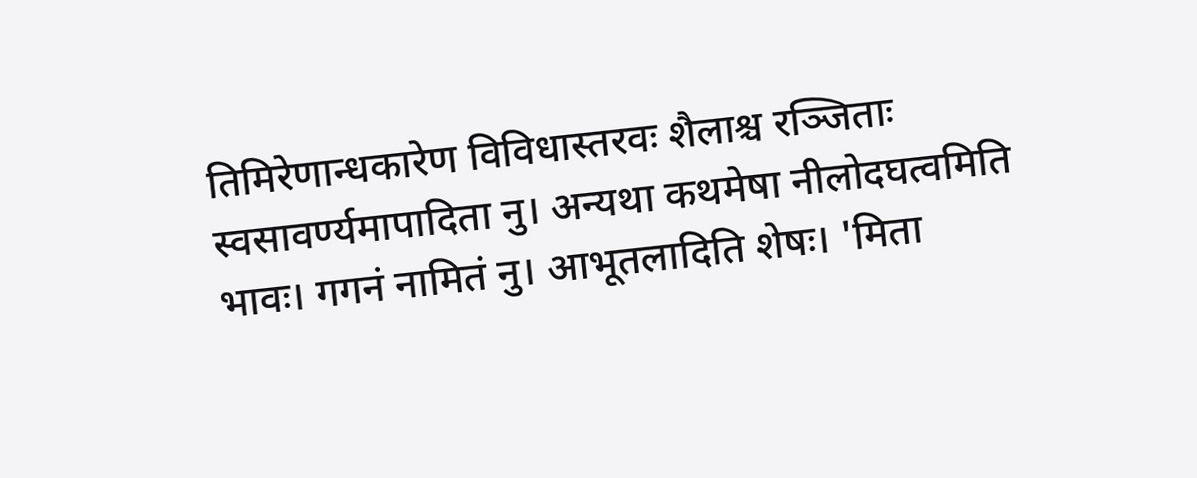तिमिरेणान्धकारेण विविधास्तरवः शैलाश्च रञ्जिताः स्वसावर्ण्यमापादिता नु। अन्यथा कथमेषा नीलोदघत्वमिति भावः। गगनं नामितं नु। आभूतलादिति शेषः। 'मिता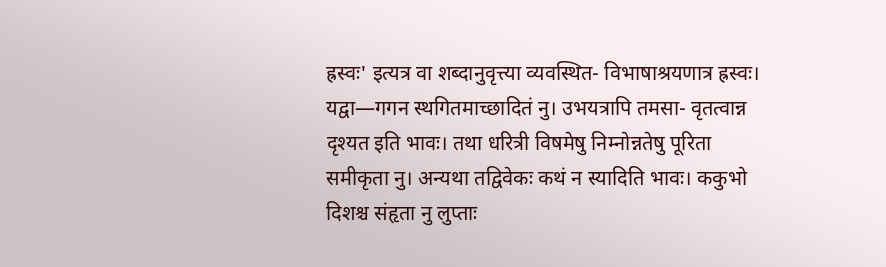ह्रस्वः' इत्यत्र वा शब्दानुवृत्त्या व्यवस्थित- विभाषाश्रयणात्र ह्रस्वः। यद्वा—गगन स्थगितमाच्छादितं नु। उभयत्रापि तमसा- वृतत्वान्न दृश्यत इति भावः। तथा धरित्री विषमेषु निम्नोन्नतेषु पूरिता समीकृता नु। अन्यथा तद्विवेकः कथं न स्यादिति भावः। ककुभो दिशश्च संहृता नु लुप्ताः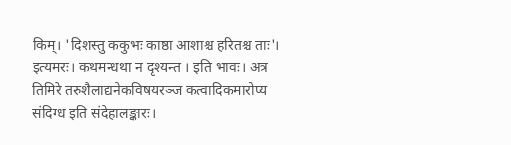किम्। 'दिशस्तु ककुभः काष्ठा आशाश्च हरितश्च ताः'। इत्यमरः। कथमन्धथा न दृश्यन्त । इति भावः। अत्र तिमिरे तरुशैलाद्यनेकविषयरञ्ज कत्वादिकमारोप्य संदिग्ध इति संदेहालङ्कारः।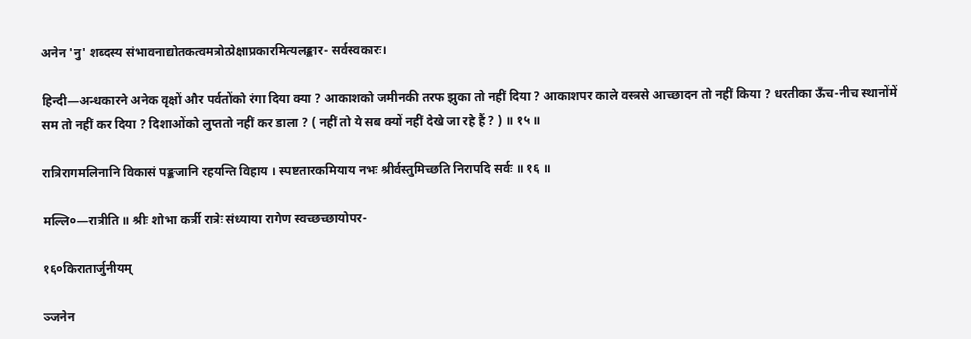अनेन 'नु' शब्दस्य संभावनाद्योतकत्वमत्रोत्प्रेक्षाप्रकारमित्यलङ्कार- सर्वस्वकारः।

हिन्दी—अन्धकारने अनेक वृक्षों और पर्वतोंको रंगा दिया क्या ? आकाशको जमीनकी तरफ झुका तो नहीं दिया ? आकाशपर काले वस्त्रसे आच्छादन तो नहीं किया ? धरतीका ऊँच-नीच स्थानोंमें सम तो नहीं कर दिया ? दिशाओंको लुप्ततो नहीं कर डाला ? ( नहीं तो ये सब क्यों नहीं देखे जा रहे हैं ? ) ॥ १५ ॥

रात्रिरागमलिनानि विकासं पङ्कजानि रहयन्ति विहाय । स्पष्टतारकमियाय नभः श्रीर्वस्तुमिच्छति निरापदि सर्वः ॥ १६ ॥

मल्लि०—रात्रीति ॥ श्रीः शोभा कर्त्री रात्रेः संध्याया रागेण स्वच्छच्छायोपर-

१६०किरातार्जुनीयम्

ञ्जनेन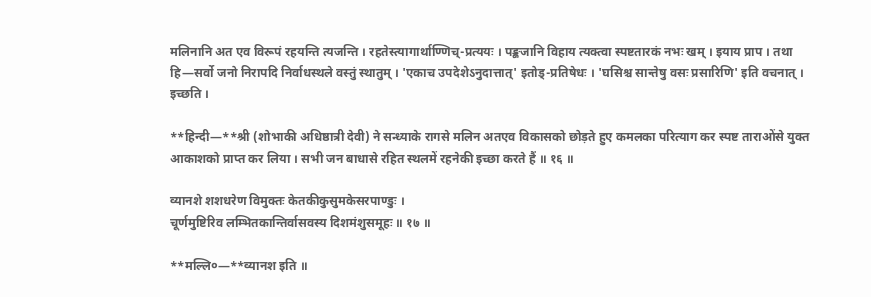मलिनानि अत एव विरूपं रहयन्ति त्यजन्ति । रहतेस्त्यागार्थाण्णिच्-प्रत्ययः । पङ्कजानि विहाय त्यक्त्वा स्पष्टतारकं नभः खम् । इयाय प्राप । तथा हि—सर्वो जनो निरापदि निर्वाधस्थले वस्तुं स्थातुम् । 'एकाच उपदेशेऽनुदात्तात्' इतोड्-प्रतिषेधः । 'घसिश्च सान्तेषु वसः प्रसारिणि' इति वचनात् । इच्छति ।

**हिन्दी—**श्री (शोभाकी अधिष्ठात्री देवी) ने सन्ध्याके रागसे मलिन अतएव विकासको छोड़ते हुए कमलका परित्याग कर स्पष्ट ताराओंसे युक्त आकाशको प्राप्त कर लिया । सभी जन बाधासे रहित स्थलमें रहनेकी इच्छा करते हैं ॥ १६ ॥

व्यानशे शशधरेण विमुक्तः केतकीकुसुमकेसरपाण्डुः ।
चूर्णमुष्टिरिव लम्भितकान्तिर्वासवस्य दिशमंशुसमूहः ॥ १७ ॥

**मल्लि०—**व्यानश इति ॥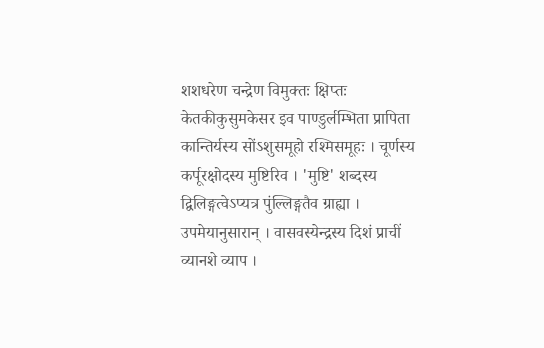शशधरेण चन्द्रेण विमुक्तः क्षिप्तः केतकीकुसुमकेसर इव पाण्डुर्लम्भिता प्रापिता कान्तिर्यस्य सोंऽशुसमूहो रश्मिसमूहः । चूर्णस्य कर्पूरक्षोदस्य मुष्टिरिव । 'मुष्टि' शब्दस्य द्विलिङ्गत्वेऽप्यत्र पुंल्लिङ्गतैव ग्राह्या । उपमेयानुसारान् । वासवस्येन्द्रस्य दिशं प्राचीं व्यानशे व्याप ।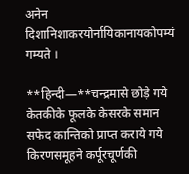अनेन दिशानिशाकरयोर्नायिकानायकोपम्यं गम्यते ।

**हिन्दी—**चन्द्रमासे छोड़े गये केतकीके फूलके केसरके समान सफेद कान्तिको प्राप्त कराये गये किरणसमूहने कर्पूरचूर्णकी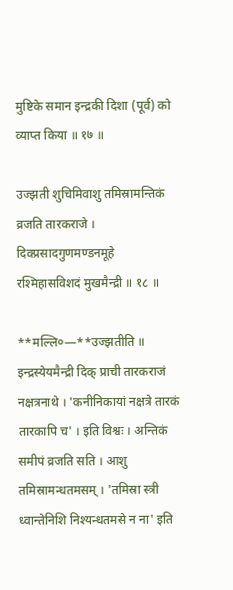मुष्टिके समान इन्द्रकी दिशा (पूर्व) को व्याप्त किया ॥ १७ ॥

उज्झती शुचिमिवाशु तमिस्रामन्तिकं व्रजति तारकराजे ।
दिक्प्रसादगुणमण्डनमूहे रश्मिहासविशदं मुखमैन्द्री ॥ १८ ॥

**मल्लि०—**उज्झतीति ॥ इन्द्रस्येयमैन्द्री दिक् प्राची तारकराजं नक्षत्रनाथे । 'कनीनिकायां नक्षत्रे तारकं तारकापि च' । इति विश्वः । अन्तिकं समीपं व्रजति सति । आशु तमिस्रामन्धतमसम् । 'तमिस्रा स्त्री ध्वान्तेनिशि निश्यन्धतमसे न ना' इति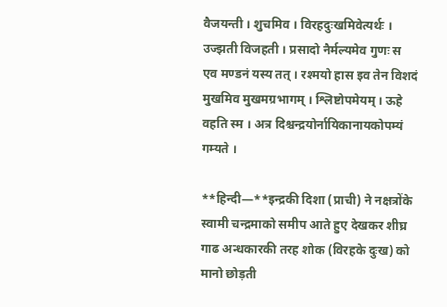वैजयन्ती । शुचमिव । विरहदुःखमिवेत्यर्थः । उज्झती विजहती । प्रसादो नैर्मल्यमेव गुणः स एव मण्डनं यस्य तत् । रश्मयो हास इव तेन विशदं मुखमिव मुखमग्रभागम् । श्लिष्टोपमेयम् । ऊहे वहति स्म । अत्र दिश्चन्द्रयोर्नायिकानायकोपम्यं गम्यते ।

**हिन्दी—**इन्द्रकी दिशा (प्राची) ने नक्षत्रोंके स्वामी चन्द्रमाको समीप आते हुए देखकर शीघ्र गाढ अन्धकारकी तरह शोक (विरहके दुःख) को मानो छोड़ती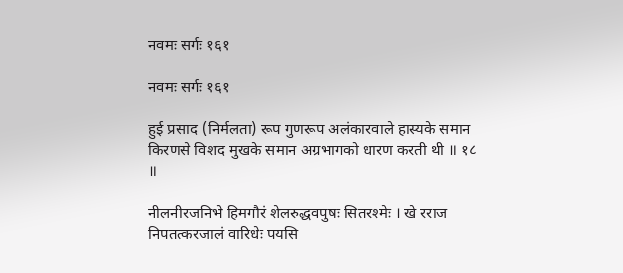नवमः सर्गः १६१

नवमः सर्गः १६१

हुई प्रसाद (निर्मलता) रूप गुणरूप अलंकारवाले हास्यके समान किरणसे विशद मुखके समान अग्रभागको धारण करती थी ॥ १८ ॥

नीलनीरजनिभे हिमगौरं शेलरुद्धवपुषः सितरश्मेः । खे रराज निपतत्करजालं वारिधेः पयसि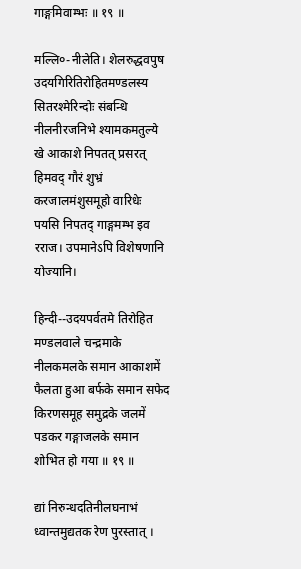गाङ्गमिवाम्भः ॥ १९ ॥

मल्लि०-नीलेति। शेलरुद्धवपुष उदयगिरितिरोहितमण्डलस्य सितरश्मेरिन्दोः संबन्धि नीलनीरजनिभे श्यामकमतुल्ये खे आकाशे निपतत् प्रसरत् हिमवद् गौरं शुभ्रं करजालमंशुसमूहो वारिधेः पयसि निपतद् गाङ्गमम्भ इव रराज। उपमानेऽपि विशेषणानि योज्यानि।

हिन्दी--उदयपर्वतमे तिरोहित मण्डलवाले चन्द्रमाके नीलकमलके समान आकाशमें फैलता हुआ बर्फके समान सफेद किरणसमूह समुद्रके जलमें पडकर गङ्गाजलके समान शोभित हो गया ॥ १९ ॥

द्यां निरुन्धदतिनीलघनाभं ध्वान्तमुद्यतक रेण पुरस्तात् ।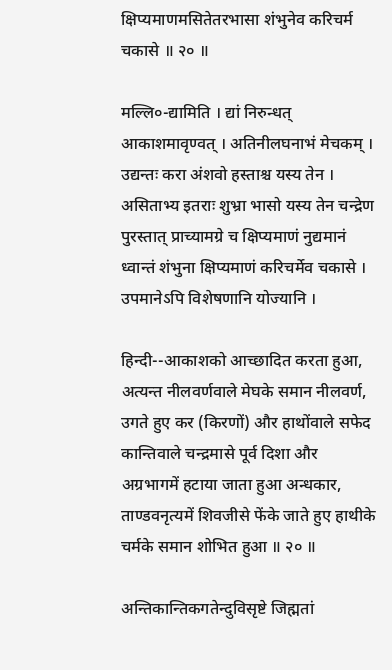क्षिप्यमाणमसितेतरभासा शंभुनेव करिचर्म चकासे ॥ २० ॥

मल्लि०-द्यामिति । द्यां निरुन्धत् आकाशमावृण्वत् । अतिनीलघनाभं मेचकम् । उद्यन्तः करा अंशवो हस्ताश्च यस्य तेन । असिताभ्य इतराः शुभ्रा भासो यस्य तेन चन्द्रेण पुरस्तात् प्राच्यामग्रे च क्षिप्यमाणं नुद्यमानं ध्वान्तं शंभुना क्षिप्यमाणं करिचर्मेव चकासे । उपमानेऽपि विशेषणानि योज्यानि ।

हिन्दी--आकाशको आच्छादित करता हुआ, अत्यन्त नीलवर्णवाले मेघके समान नीलवर्ण, उगते हुए कर (किरणों) और हाथोंवाले सफेद कान्तिवाले चन्द्रमासे पूर्व दिशा और अग्रभागमें हटाया जाता हुआ अन्धकार, ताण्डवनृत्यमें शिवजीसे फेंके जाते हुए हाथीके चर्मके समान शोभित हुआ ॥ २० ॥

अन्तिकान्तिकगतेन्दुविसृष्टे जिह्मतां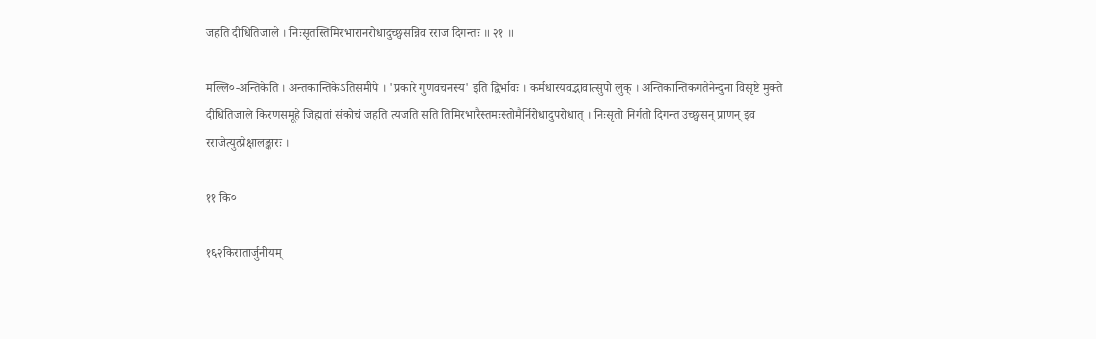जहति दीधितिजाले । निःसृतस्तिमिरभारानरोधादुच्छ्वसन्निव रराज दिगन्तः ॥ २१ ॥

मल्लि०-अन्तिकेति । अन्तकान्तिकेऽतिसमीपे । 'प्रकारे गुणवचनस्य' इति द्विर्भावः । कर्मधारयवद्भावात्सुपो लुक् । अन्तिकान्तिकगतेनेन्दुना विसृष्टे मुक्ते दीधितिजाले किरणसमूहे जिह्मतां संकोचं जहति त्यजति सति तिमिरभारैस्तमःस्तोमैर्निरोधादुपरोधात् । निःसृतो निर्गतो दिगन्त उच्छ्वसन् प्राणन् इव रराजेत्युत्प्रेक्षालङ्कारः ।

११ कि०

१६२किरातार्जुनीयम्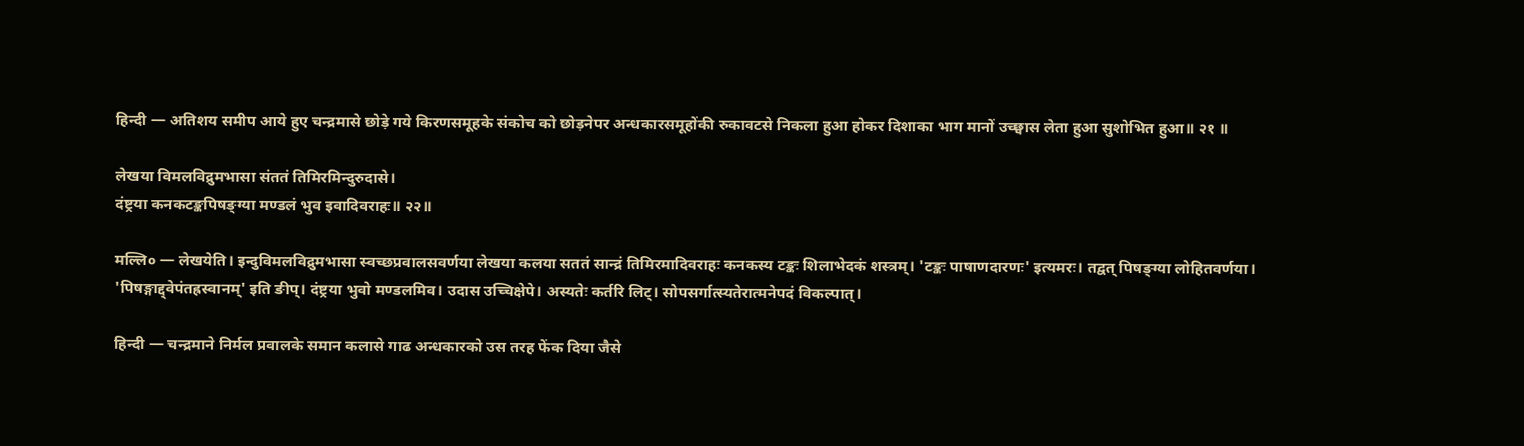हिन्दी — अतिशय समीप आये हुए चन्द्रमासे छोड़े गये किरणसमूहके संकोच को छोड़नेपर अन्धकारसमूहोंकी रुकावटसे निकला हुआ होकर दिशाका भाग मानों उच्छ्वास लेता हुआ सुशोभित हुआ॥ २१ ॥

लेखया विमलविद्रुमभासा संततं तिमिरमिन्दुरुदासे।
दंष्ट्रया कनकटङ्कपिषङ्ग्या मण्डलं भुव इवादिवराहः॥ २२॥

मल्लि० — लेखयेति। इन्दुविमलविद्रुमभासा स्वच्छप्रवालसवर्णया लेखया कलया सततं सान्द्रं तिमिरमादिवराहः कनकस्य टङ्कः शिलाभेदकं शस्त्रम्। 'टङ्कः पाषाणदारणः' इत्यमरः। तद्वत् पिषङ्ग्या लोहितवर्णया। 'पिषङ्गाद्द्वेपंतह्रस्वानम्' इति ङीप्। दंष्ट्रया भुवो मण्डलमिव। उदास उच्चिक्षेपे। अस्यतेः कर्तरि लिट्। सोपसर्गात्स्यतेरात्मनेपदं विकल्पात्।

हिन्दी — चन्द्रमाने निर्मल प्रवालके समान कलासे गाढ अन्धकारको उस तरह फेंक दिया जैसे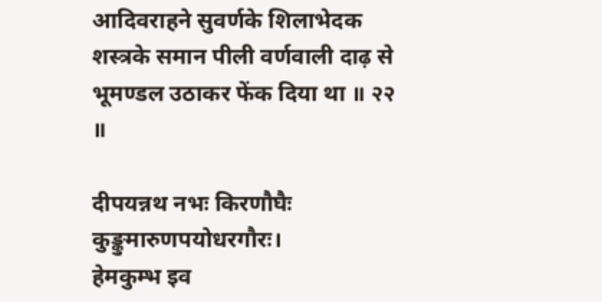आदिवराहने सुवर्णके शिलाभेदक शस्त्रके समान पीली वर्णवाली दाढ़ से भूमण्डल उठाकर फेंक दिया था ॥ २२ ॥

दीपयन्नथ नभः किरणौघैः कुङ्कुमारुणपयोधरगौरः।
हेमकुम्भ इव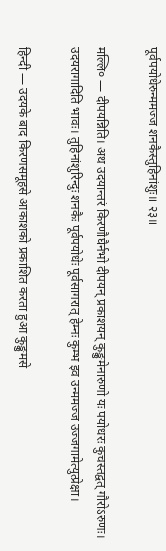पूर्वपयोधेरुन्ममज्ज शनकैस्तुहिनांशुः॥ २३॥

मल्लि० — दीपयन्निति। अथ उदयान्तरं किरणौघैर्नभो दीपयन् प्रकाशयन् कुङ्कुमेनारुणो यः पयोधरः कुचस्तद्वत् गौरोऽरुणः। उदयरागादिति भावः। तुहिनांशुरिन्दुः शनकैः पूर्वपयोधेः पूर्वसागरात् हेम्नः कुम्भ इव उन्ममज्ज उज्जगामेत्युत्प्रेक्षा।

हिन्दी — उदयके बाद किरणसमूहसे आकाशको प्रकाशित करता हुआ कुङ्कुमसे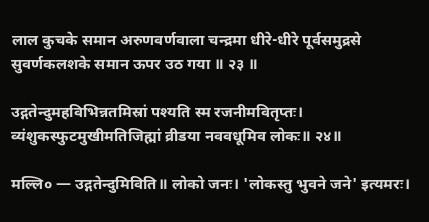लाल कुचके समान अरुणवर्णवाला चन्द्रमा धीरे-धीरे पूर्वसमुद्रसे सुवर्णकलशके समान ऊपर उठ गया ॥ २३ ॥

उद्गतेन्दुमहविभिन्नतमिस्रां पश्यति स्म रजनीमवितृप्तः।
व्यंशुकस्फुटमुखीमतिजिह्मां व्रीडया नववधूमिव लोकः॥ २४॥

मल्लि० — उद्गतेन्दुमिविति॥ लोको जनः। 'लोकस्तु भुवने जने' इत्यमरः।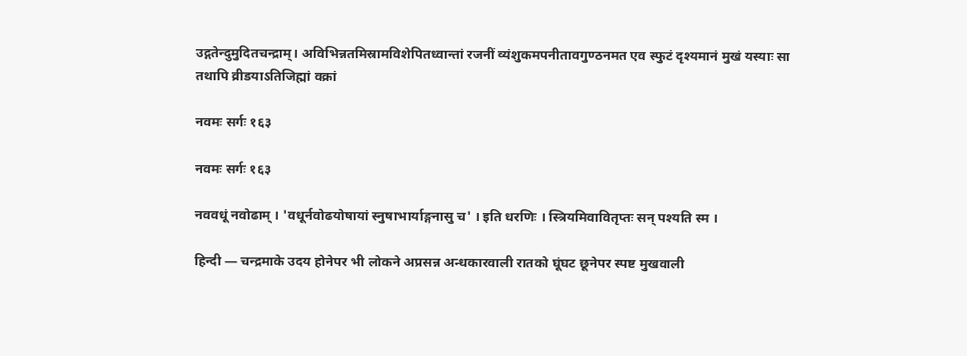उद्गतेन्दुमुदितचन्द्राम्। अविभिन्नतमिस्रामविशेपितध्वान्तां रजनीं व्यंशुकमपनीतावगुण्ठनमत एव स्फुटं दृश्यमानं मुखं यस्याः सा तथापि व्रीडयाऽतिजिह्मां वक्रां

नवमः सर्गः १६३

नवमः सर्गः १६३

नववधूं नवोढाम् । 'वधूर्नवोढयोषायां स्नुषाभार्याङ्गनासु च' । इति धरणिः । स्त्रियमिवावितृप्तः सन् पश्यति स्म ।

हिन्दी — चन्द्रमाके उदय होनेपर भी लोकने अप्रसन्न अन्धकारवाली रातको घूंघट छूनेपर स्पष्ट मुखवाली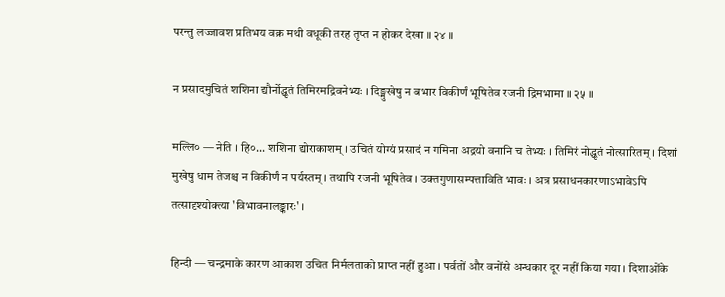परन्तु लज्जावश प्रतिभय वक्र मथी वधूकी तरह तृप्त न होकर देखा ॥ २४ ॥

न प्रसादमुचितं शशिना द्यौर्नोद्धृतं तिमिरमद्रिवनेभ्यः । दिङ्मुखेषु न बभार विकीर्णं भूषितेव रजनी द्रिमभामा ॥ २५ ॥

मल्लि० — नेति । हि०... शशिना द्योराकाशम् । उचितं योग्यं प्रसादं न गमिना अद्रयो वनानि च तेभ्यः । तिमिरं नोद्धृतं नोत्सारितम् । दिशां मुखेषु धाम तेजश्च न विकीर्णं न पर्यस्तम् । तथापि रजनी भूषितेव । उक्तगुणासम्पत्ताविति भावः । अत्र प्रसाधनकारणाऽभावेऽपि तत्सादृश्योक्त्या 'विभावनालङ्कारः' ।

हिन्दी — चन्द्रमाके कारण आकाश उचित निर्मलताको प्राप्त नहीं हुआ । पर्वतों और वनोंसे अन्धकार दूर नहीं किया गया । दिशाओंके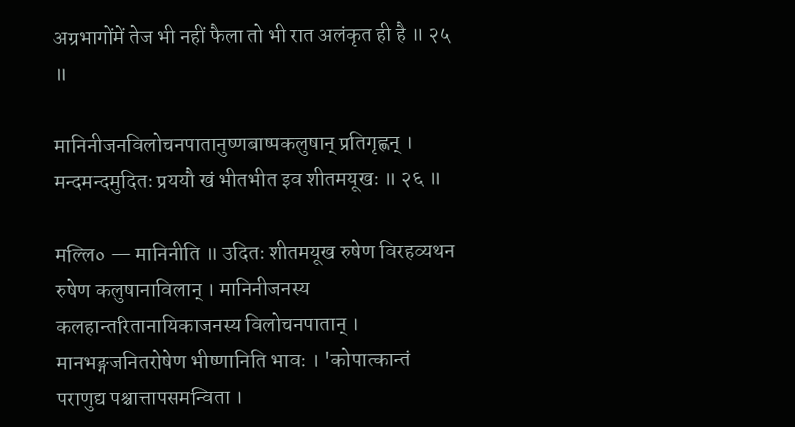अग्रभागोंमें तेज भी नहीं फैला तो भी रात अलंकृत ही है ॥ २५ ॥

मानिनीजनविलोचनपातानुष्णबाष्पकलुषान् प्रतिगृह्णन् । मन्दमन्दमुदितः प्रययौ खं भीतभीत इव शीतमयूखः ॥ २६ ॥

मल्लि० — मानिनीति ॥ उदितः शीतमयूख रुषेण विरहव्यथन रुषेण कलुषानाविलान् । मानिनीजनस्य कलहान्तरितानायिकाजनस्य विलोचनपातान् । मानभङ्गजनितरोषेण भीष्णानिति भावः । 'कोपात्कान्तं पराणुद्य पश्चात्तापसमन्विता ।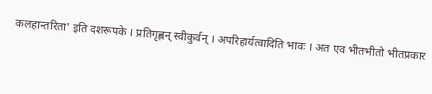कलहान्तरिता' इति दशरूपके । प्रतिगृह्णन् स्वीकुर्वन् । अपरिहार्यत्वादिति भावः । अत एव भीतभीतो भीतप्रकार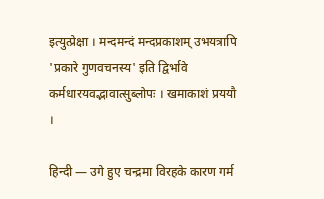इत्युत्प्रेक्षा । मन्दमन्दं मन्दप्रकाशम् उभयत्रापि 'प्रकारे गुणवचनस्य' इति द्विर्भावे कर्मधारयवद्भावात्सुब्लोपः । खमाकाशं प्रययौ ।

हिन्दी — उगे हुए चन्द्रमा विरहके कारण गर्म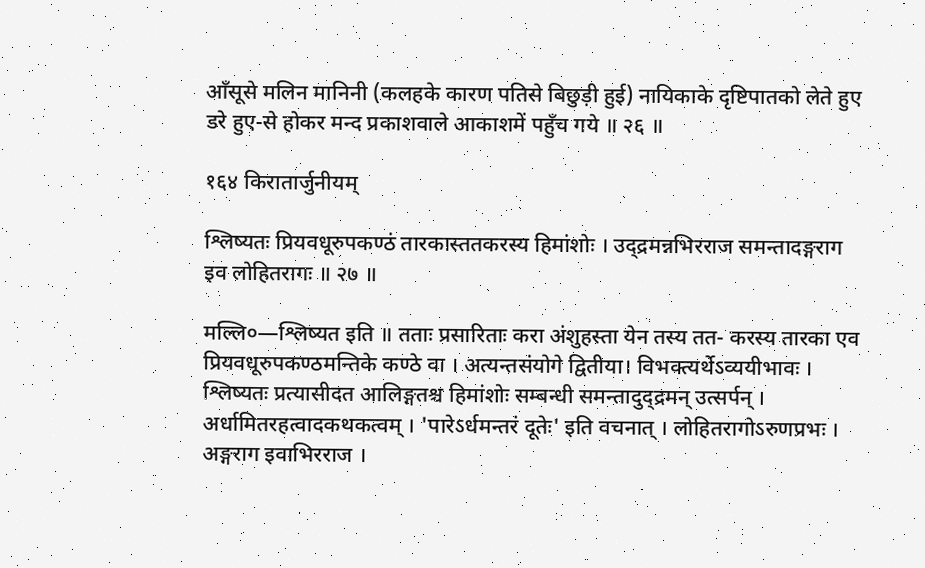आँसूसे मलिन मानिनी (कलहके कारण पतिसे बिछुड़ी हुई) नायिकाके दृष्टिपातको लेते हुए डरे हुए-से होकर मन्द प्रकाशवाले आकाशमें पहुँच गये ॥ २६ ॥

१६४ किरातार्जुनीयम्

श्लिष्यतः प्रियवधूरुपकण्ठं तारकास्ततकरस्य हिमांशोः । उद्द्रमन्नभिरराज समन्तादङ्गराग इव लोहितरागः ॥ २७ ॥

मल्लि०—श्लिष्यत इति ॥ तताः प्रसारिताः करा अंशुहस्ता येन तस्य तत- करस्य तारका एव प्रियवधूरुपकण्ठमन्तिके कण्ठे वा । अत्यन्तसंयोगे द्वितीया। विभक्त्यर्थेऽव्ययीभावः । श्लिष्यतः प्रत्यासीदत आलिङ्गतश्च हिमांशोः सम्बन्धी समन्तादुद्द्रमन् उत्सर्पन् । अर्धामितरहत्वादकथकत्वम् । 'पारेऽर्धमन्तरं दूतेः' इति वचनात् । लोहितरागोऽरुणप्रभः । अङ्गराग इवाभिरराज ।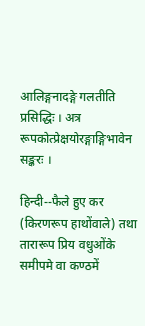आलिङ्गनादङ्गे गलतीति प्रसिद्धिः । अत्र रूपकोत्प्रेक्षयोरङ्गाङ्गिभावेन सङ्करः ।

हिन्दी--फैले हुए कर (किरणरूप हाथोंवाले) तथा तारारूप प्रिय वधुओंके समीपमे वा कण्ठमें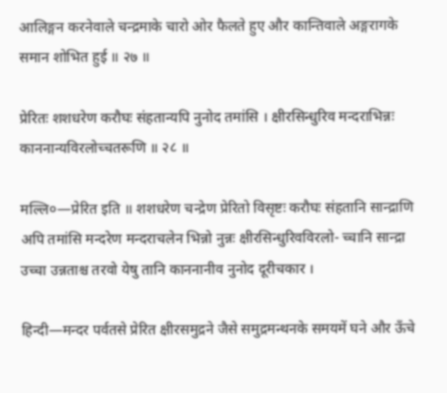आलिङ्गन करनेवाले चन्द्रमाके चारो ओर फैलते हुए और कान्तिवाले अङ्गरागके समान शोभित हुई ॥ २७ ॥

प्रेरितः शशधरेण करौघः संहतान्यपि नुनोद तमांसि । क्षीरसिन्धुरिव मन्दराभिन्नः काननान्यविरलोच्चतरूणि ॥ २८ ॥

मल्लि०—प्रेरित इति ॥ शशधरेण चन्द्रेण प्रेरितो विसृष्टः करौघः संहतानि सान्द्राणि अपि तमांसि मन्दरेण मन्दराचलेन भिन्नो नुन्नः क्षीरसिन्धुरिवविरलो- च्चानि सान्द्रा उच्चा उन्नताश्च तरवो येषु तानि काननानीव नुनोद दूरीचकार ।

हिन्दी—मन्दर पर्वतसे प्रेरित क्षीरसमुद्रने जैसे समुद्रमन्थनके समयमें घने और ऊँचे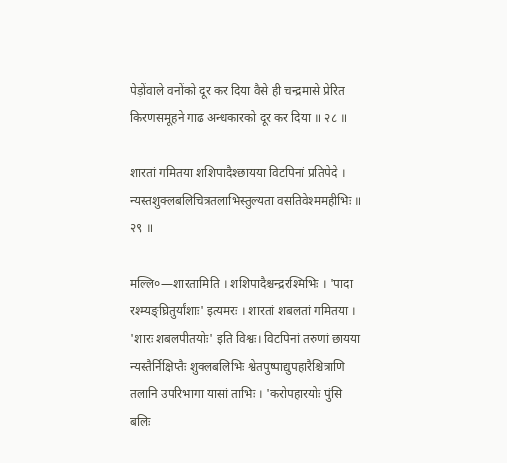पेड़ोंवाले वनोंको दूर कर दिया वैसे ही चन्द्रमासे प्रेरित किरणसमूहने गाढ अन्धकारको दूर कर दिया ॥ २८ ॥

शारतां गमितया शशिपादैश्छायया विटपिनां प्रतिपेदे । न्यस्तशुक्लबलिचित्रतलाभिस्तुल्यता वसतिवेश्ममहीभिः ॥ २९ ॥

मल्लि०—शारतामिति । शशिपादैश्चन्द्ररश्मिभिः । 'पादा रश्म्यङ्घ्रितुर्यांशाः' इत्यमरः । शारतां शबलतां गमितया । 'शारः शबलपीतयोः' इति विश्वः। विटपिनां तरुणां छायया न्यस्तैर्निक्षिप्तैः शुक्लबलिभिः श्वेतपुष्पाद्युपहारैश्चित्राणि तलानि उपरिभागा यासां ताभिः । 'करोपहारयोः पुंसि बलिः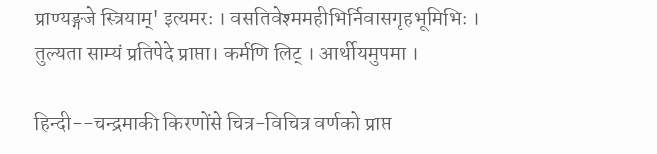प्राण्यङ्गजे स्त्रियाम्' इत्यमरः । वसतिवेश्ममहीभिर्निवासगृहभूमिभिः । तुल्यता साम्यं प्रतिपेदे प्राप्ता। कर्मणि लिट् । आर्थीयमुपमा ।

हिन्दी--चन्द्रमाकी किरणोंसे चित्र-विचित्र वर्णको प्राप्त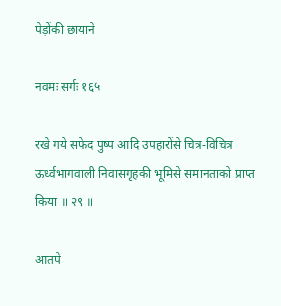पेड़ोंकी छायाने

नवमः सर्गः १६५

रखे गये सफेद पुष्प आदि उपहारोंसे चित्र-विचित्र ऊर्ध्वभागवाली निवासगृहकी भूमिसे समानताको प्राप्त किया ॥ २९ ॥

आतपे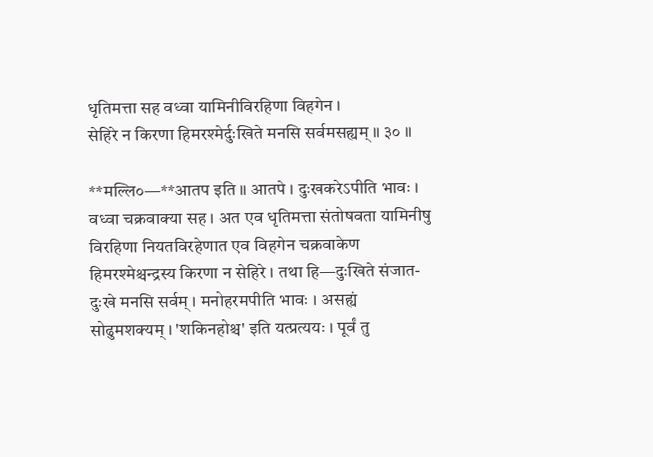धृतिमत्ता सह वध्वा यामिनीविरहिणा विहगेन ।
सेहिरे न किरणा हिमरश्मेर्दुःखिते मनसि सर्वमसह्यम् ॥ ३० ॥

**मल्लि०—**आतप इति ॥ आतपे । दुःखकरेऽपीति भावः । वध्वा चक्रवाक्या सह । अत एव धृतिमत्ता संतोषवता यामिनीषु विरहिणा नियतविरहेणात एव विहगेन चक्रवाकेण हिमरश्मेश्चन्द्रस्य किरणा न सेहिरे । तथा हि—दुःखिते संजात-दुःखे मनसि सर्वम् । मनोहरमपीति भावः । असह्यं सोढुमशक्यम् । 'शकिनहोश्च' इति यत्प्रत्ययः । पूर्वं तु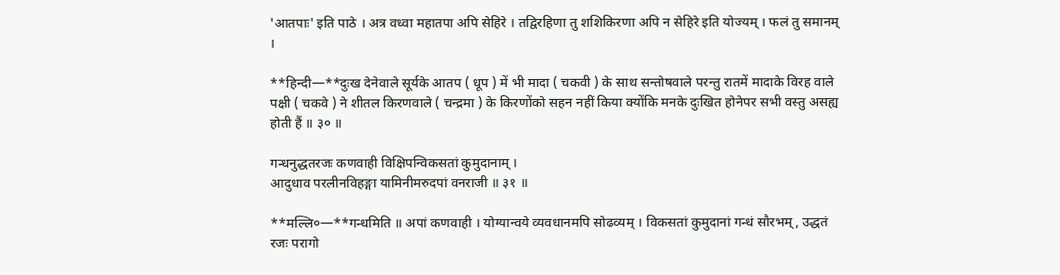'आतपाः' इति पाठे । अत्र वध्वा महातपा अपि सेहिरे । तद्विरहिणा तु शशिकिरणा अपि न सेहिरे इति योज्यम् । फलं तु समानम् ।

**हिन्दी—**दुःख देनेवाले सूर्यके आतप ( धूप ) में भी मादा ( चकवी ) के साथ सन्तोषवाले परन्तु रातमें मादाके विरह वाले पक्षी ( चकवे ) ने शीतल किरणवाले ( चन्द्रमा ) के किरणोंको सहन नहीं किया क्योंकि मनके दुःखित होनेपर सभी वस्तु असह्य होती हैं ॥ ३० ॥

गन्धनुद्धतरजः कणवाही विक्षिपन्विकसतां कुमुदानाम् ।
आदुधाव परलीनविहङ्गा यामिनीमरुदपां वनराजी ॥ ३१ ॥

**मल्लि०—**गन्धमिति ॥ अपां कणवाही । योग्यान्वये व्यवधानमपि सोढव्यम् । विकसतां कुमुदानां गन्धं सौरभम्, उद्धतं रजः परागो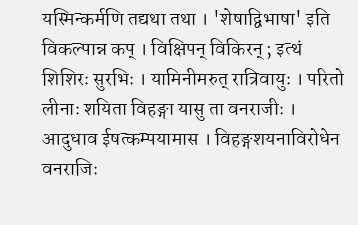यस्मिन्कर्मणि तद्यथा तथा । 'शेषाद्विभाषा' इति विकल्पान्न कप् । विक्षिपन् विकिरन् ; इत्थं शिशिरः सुरभिः । यामिनीमरुत् रात्रिवायुः । परितो लीनाः शयिता विहङ्गा यासु ता वनराजीः । आदुधाव ईषत्कम्पयामास । विहङ्गशयनाविरोधेन वनराजिः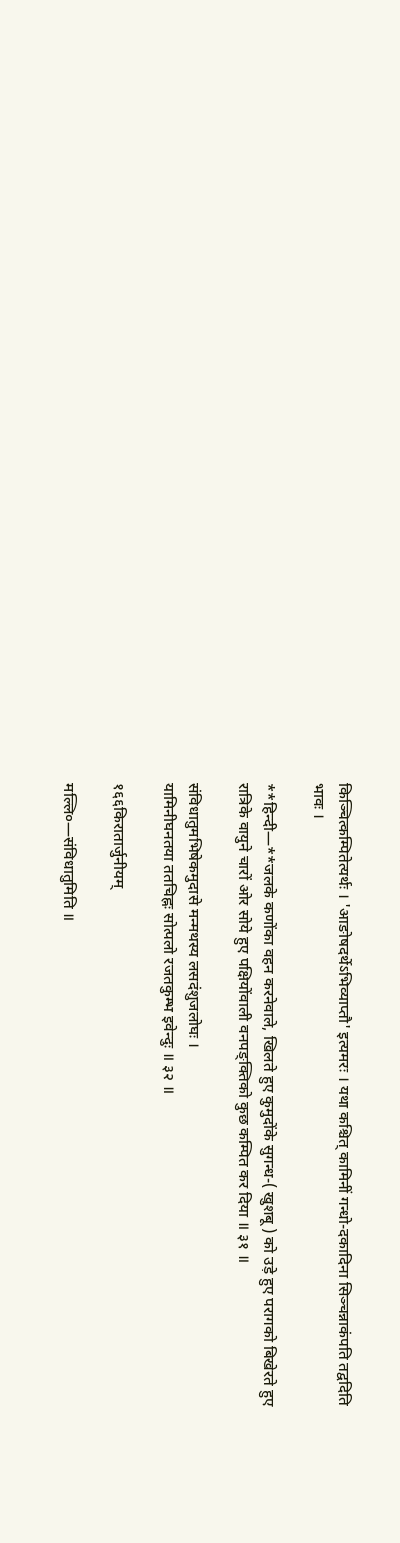किञ्चित्कम्पितेत्यर्थः । 'आङोषदर्थेऽभिव्याप्तौ' इत्यमरः । यथा कश्चित् कामिनीं गन्धो-दकादिना सिञ्चन्नाकंपति तद्वदिति भावः ।

**हिन्दी—**जलके कणोंका वहन करनेवाले, खिलते हुए कुमुदोंके सुगन्ध-( खुशबू ) को उड़े हुए परागको बिखेरते हुए रात्रिके वायुने चारों ओर सोये हुए पक्षियोंवाली वनपङ्क्तिको कुछ कम्पित कर दिया ॥ ३१ ॥

संविधातुमभिषेकमुदासे मन्मथस्य लसदंशुजलोघः ।
यामिनीघनतया ततचिह्नः सोत्पलो रजतकुम्भ इवेन्दुः ॥ ३२ ॥

१६६किरातार्जुनीयम्

मल्लि०—संविधातुमिति ॥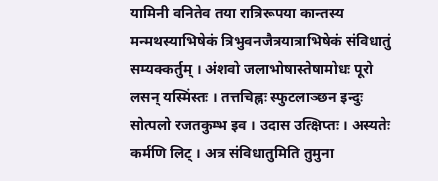यामिनी वनितेव तया रात्रिरूपया कान्तस्य मन्मथस्याभिषेकं त्रिभुवनजैत्रयात्राभिषेकं संविधातुं सम्यक्कर्तुम् । अंशवो जलाभोषास्तेषामोधः पूरो लसन् यस्मिंस्तः । तत्तचिह्नः स्फुटलाञ्छन इन्दुः सोत्पलो रजतकुम्भ इव । उदास उत्क्षिप्तः । अस्यतेः कर्मणि लिट् । अत्र संविधातुमिति तुमुना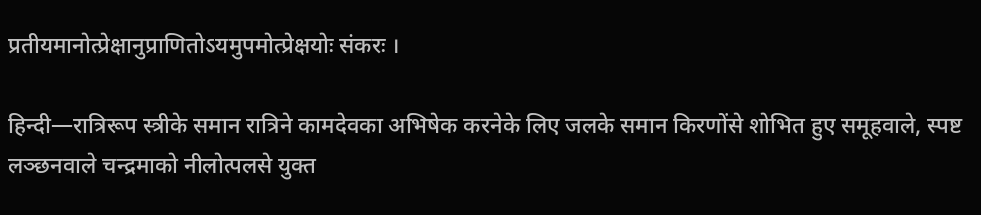प्रतीयमानोत्प्रेक्षानुप्राणितोऽयमुपमोत्प्रेक्षयोः संकरः ।

हिन्दी—रात्रिरूप स्त्रीके समान रात्रिने कामदेवका अभिषेक करनेके लिए जलके समान किरणोंसे शोभित हुए समूहवाले, स्पष्ट लञ्छनवाले चन्द्रमाको नीलोत्पलसे युक्त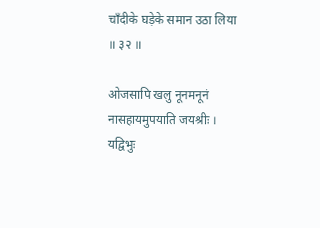चाँदीके घड़ेके समान उठा लिया ॥ ३२ ॥

ओजसापि खलु नूनमनूनं नासहायमुपयाति जयश्रीः ।
यद्विभुः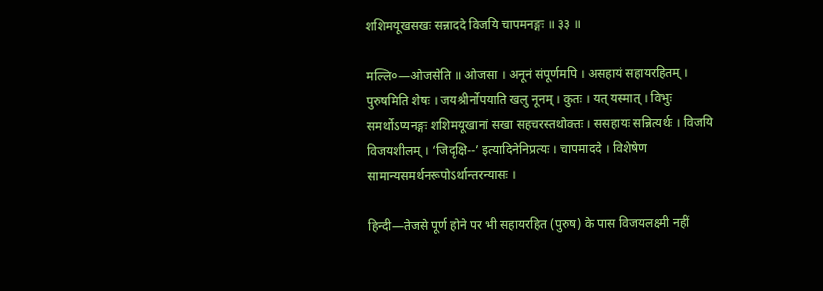शशिमयूखसखः सन्नाददे विजयि चापमनङ्गः ॥ ३३ ॥

मल्लि०—ओजसेति ॥ ओजसा । अनूनं संपूर्णमपि । असहायं सहायरहितम् । पुरुषमिति शेषः । जयश्रीर्नोपयाति खलु नूनम् । कुतः । यत् यस्मात् । विभुः समर्थोऽप्यनङ्गः शशिमयूखानां सखा सहचरस्तथोक्तः । ससहायः सन्नित्यर्थः । विजयि विजयशीलम् । ‘जिदृक्षि--’ इत्यादिनेनिप्रत्यः । चापमाददे । विशेषेण सामान्यसमर्थनरूपोऽर्थान्तरन्यासः ।

हिन्दी—तेजसे पूर्ण होने पर भी सहायरहित (पुरुष) के पास विजयलक्ष्मी नहीं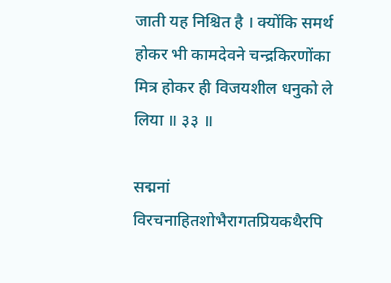जाती यह निश्चित है । क्योंकि समर्थ होकर भी कामदेवने चन्द्रकिरणोंका मित्र होकर ही विजयशील धनुको ले लिया ॥ ३३ ॥

सद्मनां विरचनाहितशोभैरागतप्रियकथैरपि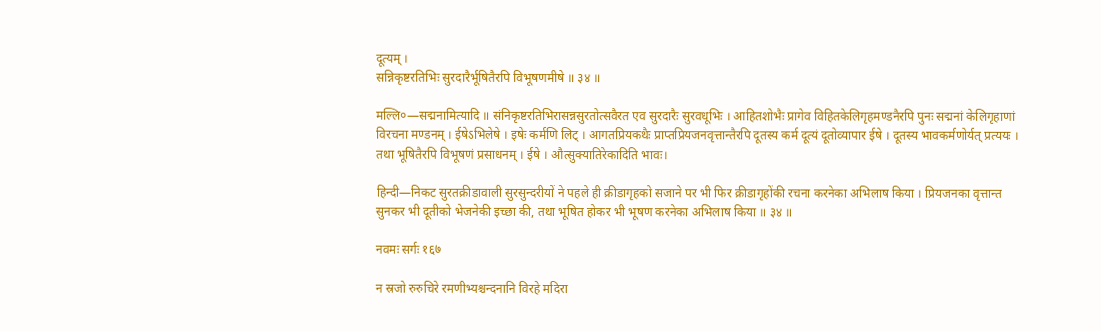दूत्यम् ।
सन्निकृष्टरतिभिः सुरदारैर्भूषितैरपि विभूषणमीषे ॥ ३४ ॥

मल्लि०—सद्मनामित्यादि ॥ संनिकृष्टरतिभिरासन्नसुरतोत्सवैरत एव सुरदारैः सुरवधूभिः । आहितशोभैः प्रागेव विहितकेलिगृहमण्डनैरपि पुनः सद्मनां केलिगृहाणां विरचना मण्डनम् । ईषेऽभिलेषे । इषेः कर्मणि लिट् । आगतप्रियकथैः प्राप्तप्रियजनवृत्तान्तैरपि दूतस्य कर्म दूत्यं दूतोव्यापार ईषे । दूतस्य भावकर्मणोर्यत् प्रत्ययः । तथा भूषितैरपि विभूषणं प्रसाधनम् । ईषे । औत्सुक्यातिरेकादिति भावः।

हिन्दी—निकट सुरतक्रीडावाली सुरसुन्दरीयों ने पहले ही क्रीडागृहको सजाने पर भी फिर क्रीडागृहोंकी रचना करनेका अभिलाष किया । प्रियजनका वृत्तान्त सुनकर भी दूतीको भेजनेकी इच्छा की, तथा भूषित होकर भी भूषण करनेका अभिलाष किया ॥ ३४ ॥

नवमः सर्गः १६७

न स्रजो रुरुचिरे रमणीभ्यश्चन्दनानि विरहे मदिरा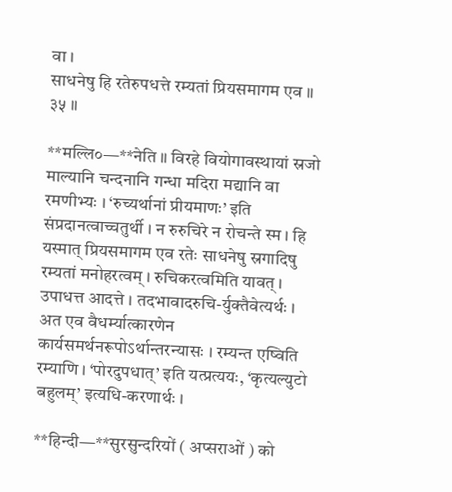वा ।
साधनेषु हि रतेरुपधत्ते रम्यतां प्रियसमागम एव ॥ ३५ ॥

**मल्लि०—**नेति ॥ विरहे वियोगावस्थायां स्रजो माल्यानि चन्दनानि गन्धा मदिरा मद्यानि वा रमणीभ्यः । ‘रुच्यर्थानां प्रीयमाणः’ इति संप्रदानत्वाच्चतुर्थी । न रुरुचिरे न रोचन्ते स्म । हि यस्मात् प्रियसमागम एव रतेः साधनेषु स्रगादिषु रम्यतां मनोहरत्वम् । रुचिकरत्वमिति यावत् । उपाधत्त आदत्ते । तदभावादरुचि-र्युक्तैवेत्यर्थः । अत एव वैधर्म्यात्कारणेन कार्यसमर्थनरूपोऽर्थान्तरन्यासः । रम्यन्त एष्विति रम्याणि । ‘पोरदुपधात्’ इति यत्प्रत्ययः, ‘कृत्यल्युटो बहुलम्’ इत्यधि-करणार्थः ।

**हिन्दी—**सुरसुन्दरियों ( अप्सराओं ) को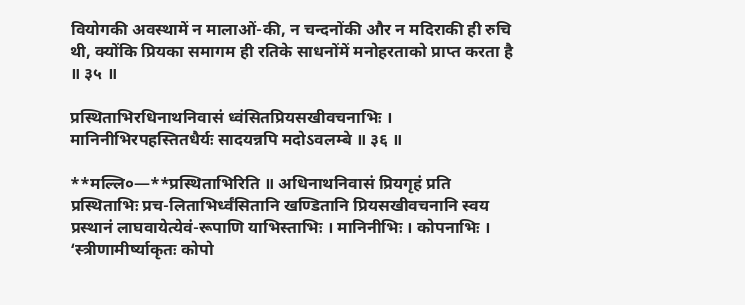वियोगकी अवस्थामें न मालाओं-की, न चन्दनोंकी और न मदिराकी ही रुचि थी, क्योंकि प्रियका समागम ही रतिके साधनोंमें मनोहरताको प्राप्त करता है ॥ ३५ ॥

प्रस्थिताभिरधिनाथनिवासं ध्वंसितप्रियसखीवचनाभिः ।
मानिनीभिरपहस्तितधैर्यः सादयन्नपि मदोऽवलम्बे ॥ ३६ ॥

**मल्लि०—**प्रस्थिताभिरिति ॥ अधिनाथनिवासं प्रियगृहं प्रति प्रस्थिताभिः प्रच-लिताभिर्ध्वंसितानि खण्डितानि प्रियसखीवचनानि स्वय प्रस्थानं लाघवायेत्येवं-रूपाणि याभिस्ताभिः । मानिनीभिः । कोपनाभिः । ‘स्त्रीणामीर्ष्याकृतः कोपो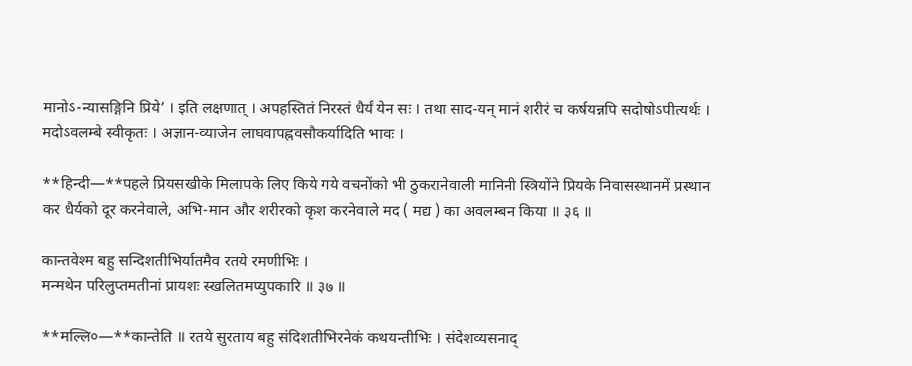मानोऽ-न्यासङ्गिनि प्रिये’ । इति लक्षणात् । अपहस्तितं निरस्तं धैर्यं येन सः । तथा साद-यन् मानं शरीरं च कर्षयन्नपि सदोषोऽपीत्यर्थः । मदोऽवलम्बे स्वीकृतः । अज्ञान-व्याजेन लाघवापह्नवसौकर्यादिति भावः ।

**हिन्दी—**पहले प्रियसखीके मिलापके लिए किये गये वचनोंको भी ठुकरानेवाली मानिनी स्त्रियोंने प्रियके निवासस्थानमें प्रस्थान कर धैर्यको दूर करनेवाले, अभि-मान और शरीरको कृश करनेवाले मद ( मद्य ) का अवलम्बन किया ॥ ३६ ॥

कान्तवेश्म बहु सन्दिशतीभिर्यातमैव रतये रमणीभिः ।
मन्मथेन परिलुप्तमतीनां प्रायशः स्खलितमप्युपकारि ॥ ३७ ॥

**मल्लि०—**कान्तेति ॥ रतये सुरताय बहु संदिशतीभिरनेकं कथयन्तीभिः । संदेशव्यसनाद्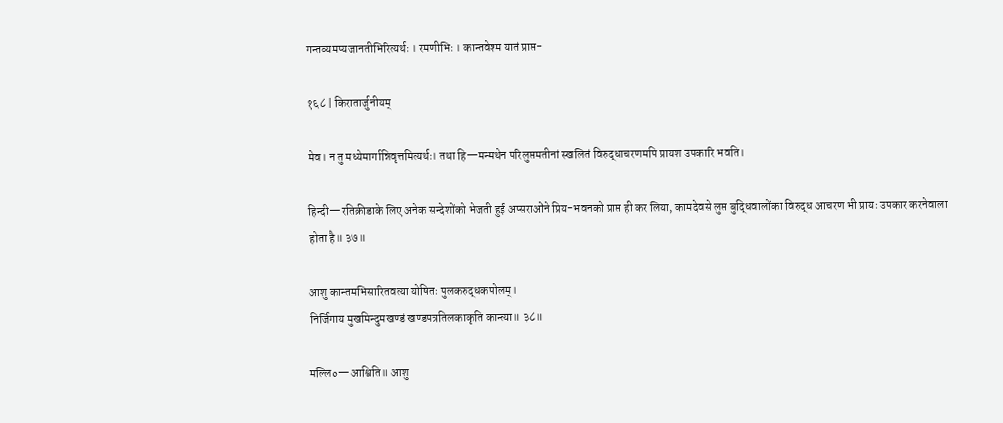गन्तव्यमप्यजानतीभिरित्यर्थः । रमणीभिः । कान्तवेश्म यातं प्राप्त-

१६८ | किरातार्जुनीयम्

मेव। न तु मध्येमार्गान्निवृत्तमित्यर्थः। तथा हि—मन्मथेन परिलुप्तमतीनां स्खलितं विरुद्धाचरणमपि प्रायश उपकारि भवति।

हिन्दी—रतिक्रीडाके लिए अनेक सन्देशोंको भेजती हुई अप्सराओंने प्रिय-भवनको प्राप्त ही कर लिया, कामदेवसे लुप्त बुद्धिवालोंका विरुद्ध आचरण भी प्रायः उपकार करनेवाला होता है॥ ३७॥

आशु कान्तमभिसारितवत्या योषितः पुलकरुद्धकपोलम्।
निर्जिगाय मुखमिन्दुमखण्डं खण्डपत्रतिलकाकृति कान्त्या॥ ३८॥

मल्लि०—आश्विति॥ आशु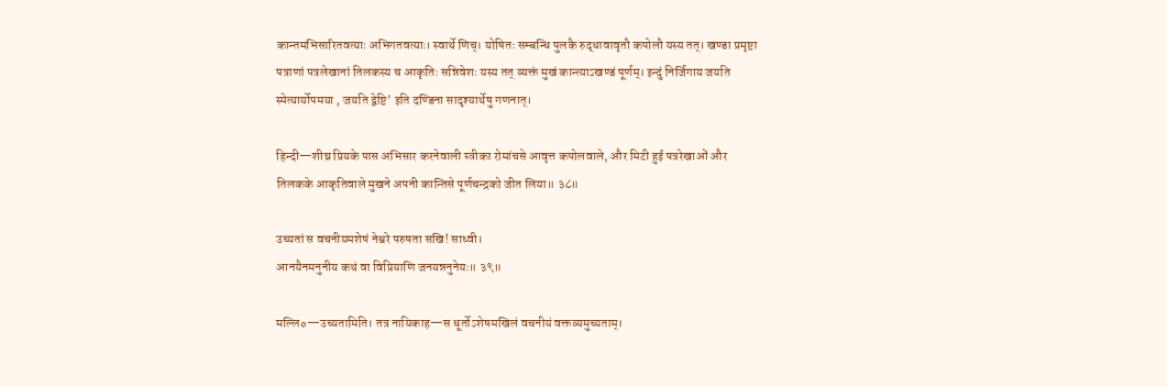कान्तमभिसारितवत्याः अभिगतवत्याः। स्वार्थे णिच्। योषितः सम्बन्धि पुलकै रुद्धावावृतौ कपोलौ यस्य तत्। खण्डा प्रमृष्टा पत्राणां पत्रलेखानां तिलकस्य च आकृतिः सन्निवेशः यस्य तत् व्यक्तं मुखं कान्त्याऽखण्डं पूर्णम्। इन्दुं निर्जिगाय जयति स्मेत्यार्योपमया , जयति द्वेष्टि' इति दण्डिना सादृश्यार्थेषु गणनात्।

हिन्दी—शीघ्र प्रियके पास अभिसार करनेवाली स्त्रीका रोमांचसे आवृत्त कपोलवाले, और मिटी हुई पत्ररेखाओं और तिलकके आकृतिवाले मुखने अपनी कान्तिसे पूर्णचन्द्रको जीत लिया॥ ३८॥

उच्यतां स वचनीयमशेषं नेश्वरे परुषता सखि! साध्वी।
आनयैनमनुनीय कथं वा विप्रियाणि जनयन्ननुनेयः॥ ३९॥

मल्लि०—उच्यतामिति। तत्र नायिकाह—स धूर्तोऽशेषमखिलं वचनीयं वक्तव्यमुच्यताम्।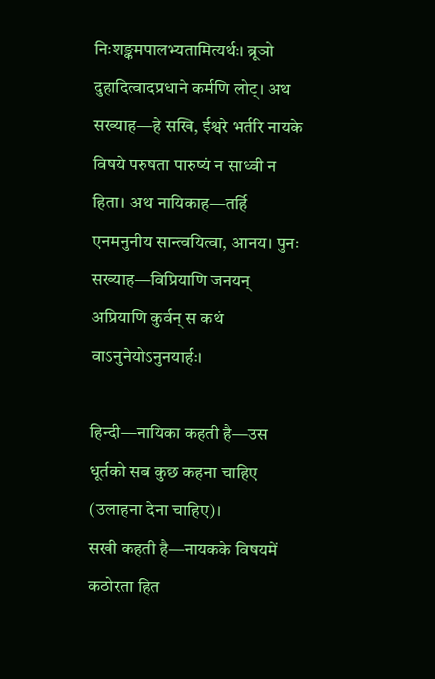निःशङ्कमपालभ्यतामित्यर्थः। ब्रूञो दुहादित्वादप्रधाने कर्मणि लोट्। अथ सख्याह—हे सखि, ईश्वरे भर्तरि नायके विषये परुषता पारुष्यं न साध्वी न हिता। अथ नायिकाह—तर्हि एनमनुनीय सान्त्वयित्वा, आनय। पुनः सख्याह—विप्रियाणि जनयन् अप्रियाणि कुर्वन् स कथं वाऽनुनेयोऽनुनयार्हः।

हिन्दी—नायिका कहती है—उस धूर्तको सब कुछ कहना चाहिए (उलाहना देना चाहिए)।
सखी कहती है—नायकके विषयमें कठोरता हित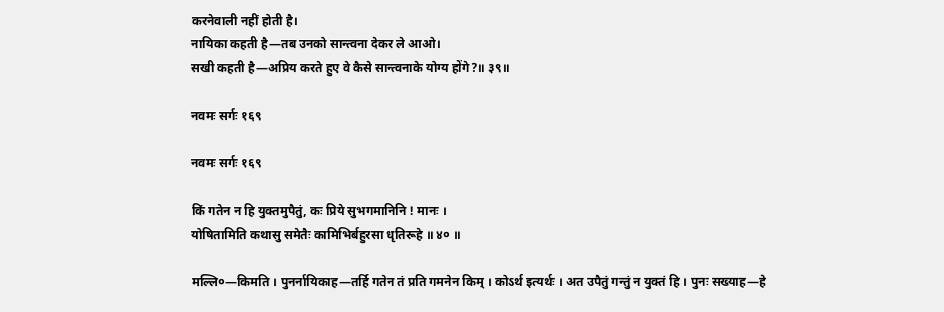करनेवाली नहीं होती है।
नायिका कहती है—तब उनको सान्त्वना देकर ले आओ।
सखी कहती है—अप्रिय करते हुए वे कैसे सान्त्वनाके योग्य होंगे?॥ ३९॥

नवमः सर्गः १६९

नवमः सर्गः १६९

किं गतेन न हि युक्तमुपैतुं, कः प्रिये सुभगमानिनि ! मानः ।
योषितामिति कथासु समेतैः कामिभिर्बहुरसा धृतिरूहे ॥ ४० ॥

मल्लि०—किमति । पुनर्नायिकाह—तर्हि गतेन तं प्रति गमनेन किम् । कोऽर्थ इत्यर्थः । अत उपैतुं गन्तुं न युक्तं हि । पुनः सख्याह—हे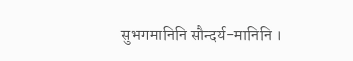सुभगमानिनि सौन्दर्य-मानिनि ।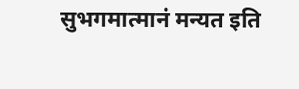सुभगमात्मानं मन्यत इति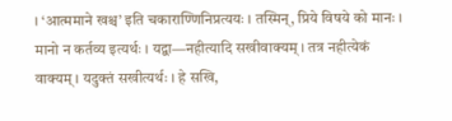। ‘आत्ममाने खश्च’ इति चकाराण्णिनिप्रत्ययः । तस्मिन्, प्रिये विषये को मानः । मानो न कर्तव्य इत्यर्थः । यद्वा—नहीत्यादि सखीवाक्यम् । तत्र नहीत्येकं वाक्यम् । यदुक्तं सखीत्यर्थः । हे सखि,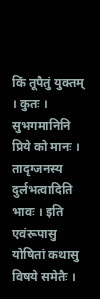किं तूपैतुं युक्तम् । कुतः । सुभगमानिनि प्रिये को मानः । तादृग्जनस्य दुर्लभत्वादिति भावः । इति एवंरूपासु योषितां कथासु विषये समेतैः ।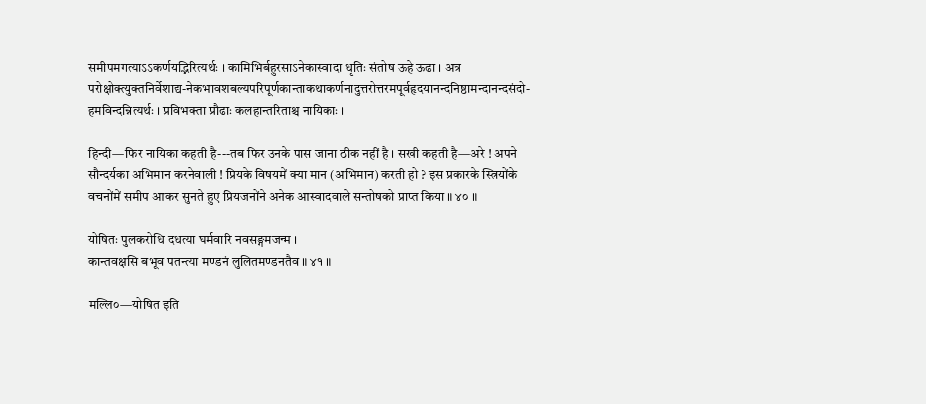समीपमगत्याऽऽकर्णयद्भिरित्यर्थः । कामिभिर्बहुरसाऽनेकास्वादा धृतिः संतोष ऊहे ऊढा । अत्र परोक्षोक्त्युक्तनिर्वेशाद्य-नेकभावशबल्यपरिपूर्णकान्ताकथाकर्णनादुत्तरोत्तरमपूर्वहृदयानन्दनिष्ठामन्दानन्दसंदो-हमविन्दन्नित्यर्थः । प्रविभक्ता प्रौढाः कलहान्तरिताश्च नायिकाः ।

हिन्दी—फिर नायिका कहती है---तब फिर उनके पास जाना ठीक नहीं है । सखी कहती है—अरे ! अपने सौन्दर्यका अभिमान करनेवाली ! प्रियके विषयमें क्या मान (अभिमान) करती हो ? इस प्रकारके स्त्रियोंके वचनोंमें समीप आकर सुनते हुए प्रियजनोंने अनेक आस्वादवाले सन्तोषको प्राप्त किया ॥ ४० ॥

योषितः पुलकरोधि दधत्या घर्मवारि नवसङ्गमजन्म ।
कान्तवक्षसि बभूव पतन्त्या मण्डनं लुलितमण्डनतैव ॥ ४१ ॥

मल्लि०—योषित इति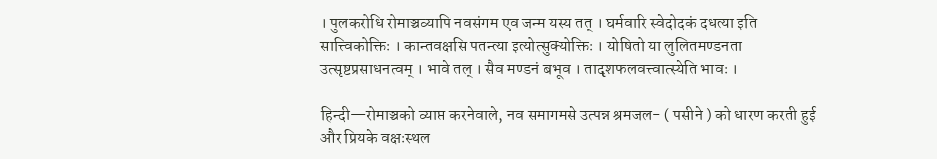। पुलकरोधि रोमाञ्चव्यापि नवसंगम एव जन्म यस्य तत् । घर्मवारि स्वेदोदकं दधत्या इति सात्त्विकोक्तिः । कान्तवक्षसि पतन्त्या इत्योत्सुक्योक्तिः । योषितो या लुलितमण्डनता उत्सृष्टप्रसाधनत्वम् । भावे तल् । सैव मण्डनं बभूव । तादृशफलवत्त्वात्स्येति भावः ।

हिन्दी—रोमाञ्चको व्याप्त करनेवाले, नव समागमसे उत्पन्न श्रमजल- ( पसीने ) को धारण करती हुई और प्रियके वक्षःस्थल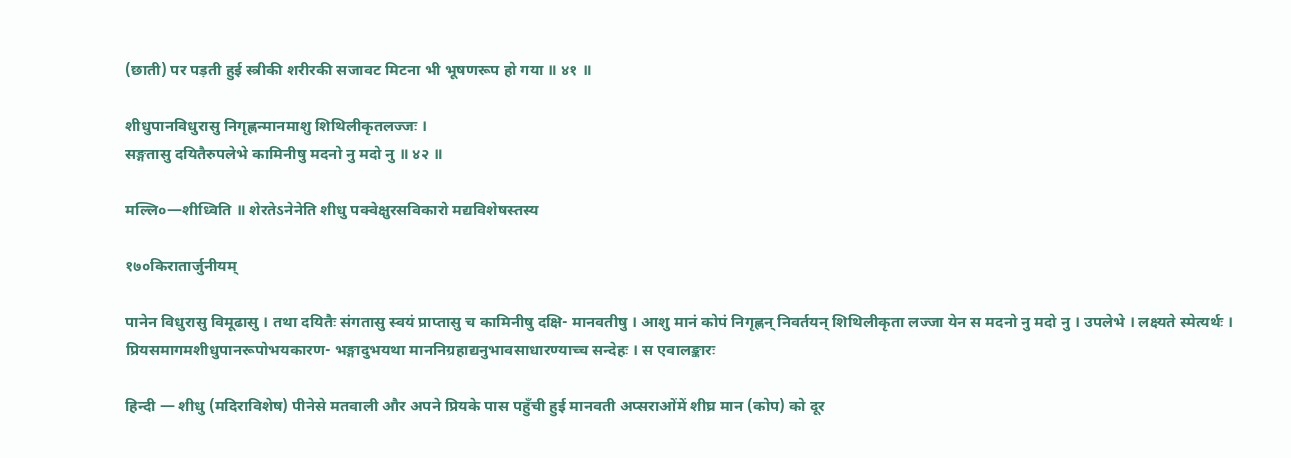(छाती) पर पड़ती हुई स्त्रीकी शरीरकी सजावट मिटना भी भूषणरूप हो गया ॥ ४१ ॥

शीधुपानविधुरासु निगृह्णन्मानमाशु शिथिलीकृतलज्जः ।
सङ्गतासु दयितैरुपलेभे कामिनीषु मदनो नु मदो नु ॥ ४२ ॥

मल्लि०—शीध्विति ॥ शेरतेऽनेनेति शीधु पक्वेक्षुरसविकारो मद्यविशेषस्तस्य

१७०किरातार्जुनीयम्

पानेन विधुरासु विमूढासु । तथा दयितैः संगतासु स्वयं प्राप्तासु च कामिनीषु दक्षि- मानवतीषु । आशु मानं कोपं निगृह्णन् निवर्तयन् शिथिलीकृता लज्जा येन स मदनो नु मदो नु । उपलेभे । लक्ष्यते स्मेत्यर्थः । प्रियसमागमशीधुपानरूपोभयकारण- भङ्गादुभयथा माननिग्रहाद्यनुभावसाधारण्याच्च सन्देहः । स एवालङ्कारः

हिन्दी — शीधु (मदिराविशेष) पीनेसे मतवाली और अपने प्रियके पास पहुँची हुई मानवती अप्सराओंमें शीघ्र मान (कोप) को दूर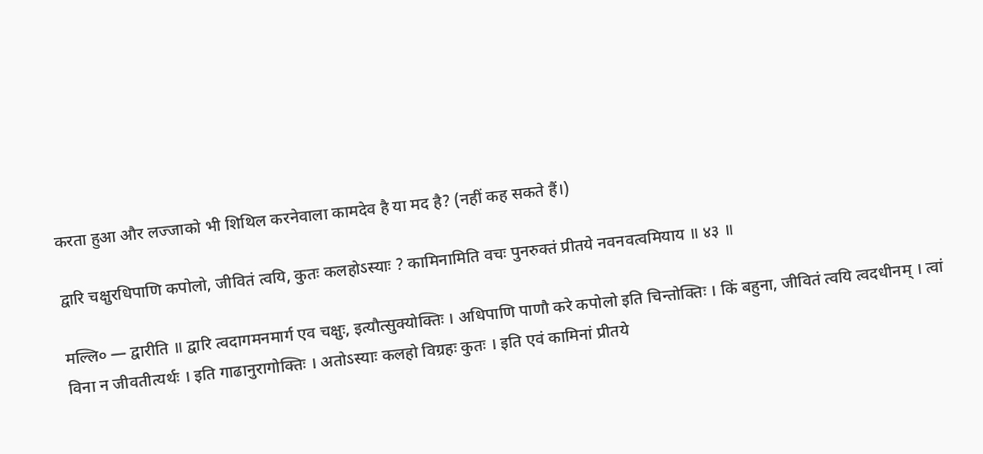करता हुआ और लज्जाको भी शिथिल करनेवाला कामदेव है या मद है? (नहीं कह सकते हैं।)

द्वारि चक्षुरधिपाणि कपोलो, जीवितं त्वयि, कुतः कलहोऽस्याः ? कामिनामिति वचः पुनरुक्तं प्रीतये नवनवत्वमियाय ॥ ४३ ॥

मल्लि० — द्वारीति ॥ द्वारि त्वदागमनमार्ग एव चक्षुः, इत्यौत्सुक्योक्तिः । अधिपाणि पाणौ करे कपोलो इति चिन्तोक्तिः । किं बहुना, जीवितं त्वयि त्वदधीनम् । त्वां विना न जीवतीत्यर्थः । इति गाढानुरागोक्तिः । अतोऽस्याः कलहो विग्रहः कुतः । इति एवं कामिनां प्रीतये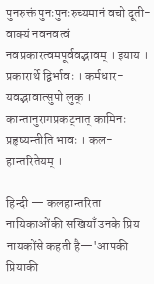पुनरुक्तं पुनःपुनःरुच्यमानं वचो दूती- वाक्यं नवनवत्वं नवप्रकारत्वमपूर्ववद्भावम् । इयाय । प्रकारार्थे द्विर्भावः । कर्मधार- यवद्भावात्सुपो लुक् । कान्तानुरागप्रकट्नात् कामिनः प्रहृष्यन्तीति भावः । कल- हान्तरितेयम् ।

हिन्दी — कलहान्तरिता नायिकाओंकी सखियाँ उनके प्रिय नायकोंसे कहती है—'आपकी प्रियाकी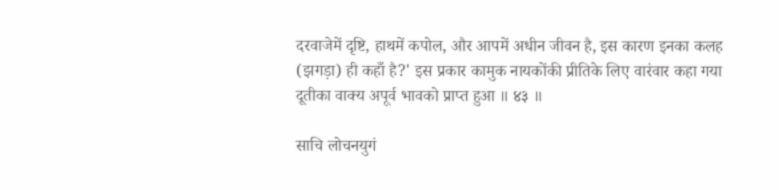दरवाजेमें दृष्टि, हाथमें कपोल, और आपमें अधीन जीवन है, इस कारण इनका कलह (झगड़ा) ही कहाँ है?' इस प्रकार कामुक नायकोंकी प्रीतिके लिए वारंवार कहा गया दूतीका वाक्य अपूर्व भावको प्राप्त हुआ ॥ ४३ ॥

साचि लोचनयुगं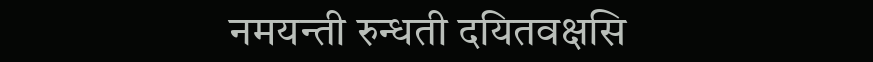नमयन्ती रुन्धती दयितवक्षसि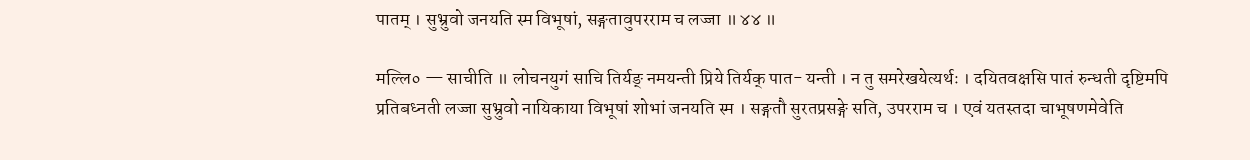पातम् । सुभ्रुवो जनयति स्म विभूषां, सङ्गतावुपरराम च लज्जा ॥ ४४ ॥

मल्लि० — साचीति ॥ लोचनयुगं साचि तिर्यङ् नमयन्ती प्रिये तिर्यक् पात- यन्ती । न तु समरेखयेत्यर्थः । दयितवक्षसि पातं रुन्धती दृष्टिमपि प्रतिबध्नती लज्जा सुभ्रुवो नायिकाया विभूषां शोभां जनयति स्म । सङ्गतौ सुरतप्रसङ्गे सति, उपरराम च । एवं यतस्तदा चाभूषणमेवेति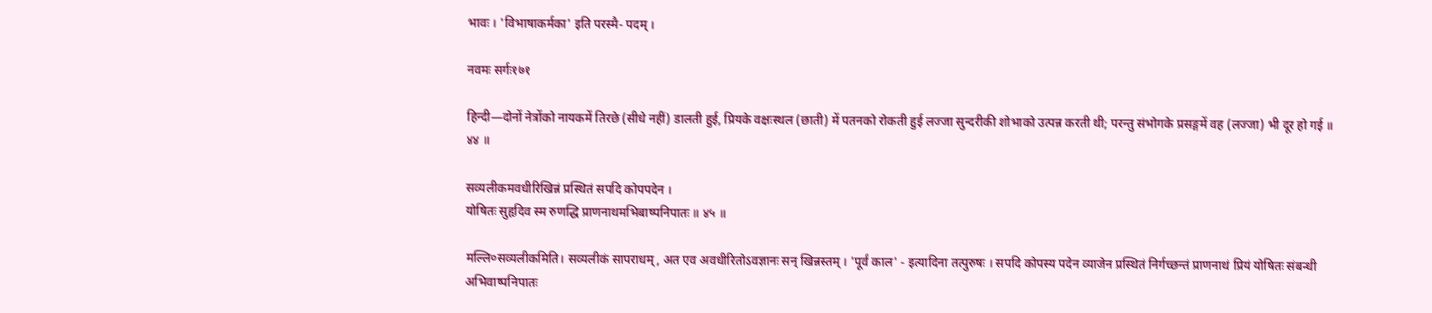भावः । 'विभाषाकर्मका' इति परस्मै- पदम् ।

नवमः सर्गः१७१

हिन्दी—दोनों नेत्रोंको नायकमें तिरछे (सीधे नहीं) डालती हुई, प्रियके वक्षःस्थल (छाती) में पतनको रोकती हुई लज्जा सुन्दरीकी शोभाको उत्पन्न करती थी; परन्तु संभोगके प्रसङ्गमें वह (लज्जा) भी दूर हो गई ॥ ४४ ॥

सव्यलीकमवधीरिखिन्नं प्रस्थितं सपदि कोपपदेन ।
योषितः सुहृदिव स्म रुणद्धि प्राणनाथमभिबाष्पनिपातः ॥ ४५ ॥

मल्लि०सव्यलीकमिति। सव्यलीकं सापराधम्, अत एव अवधीरितोऽवज्ञानः सन् खिन्नस्तम् । 'पूर्वं काल' - इत्यादिना तत्पुरुषः । सपदि कोपस्य पदेन व्याजेन प्रस्थितं निर्गच्छन्तं प्राणनाथं प्रियं योषितः संबन्धी अभिवाष्पनिपातः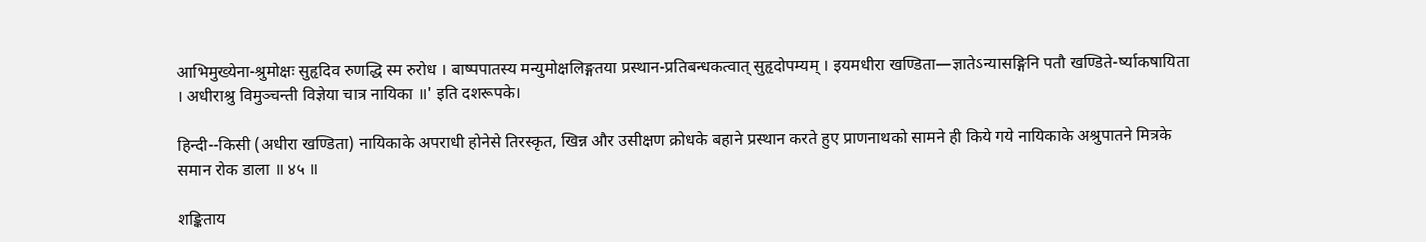आभिमुख्येना-श्रुमोक्षः सुहृदिव रुणद्धि स्म रुरोध । बाष्पपातस्य मन्युमोक्षलिङ्गतया प्रस्थान-प्रतिबन्धकत्वात् सुहृदोपम्यम् । इयमधीरा खण्डिता—ज्ञातेऽन्यासङ्गिनि पतौ खण्डिते-र्ष्याकषायिता । अधीराश्रु विमुञ्चन्ती विज्ञेया चात्र नायिका ॥' इति दशरूपके।

हिन्दी--किसी (अधीरा खण्डिता) नायिकाके अपराधी होनेसे तिरस्कृत, खिन्न और उसीक्षण क्रोधके बहाने प्रस्थान करते हुए प्राणनाथको सामने ही किये गये नायिकाके अश्रुपातने मित्रके समान रोक डाला ॥ ४५ ॥

शङ्किताय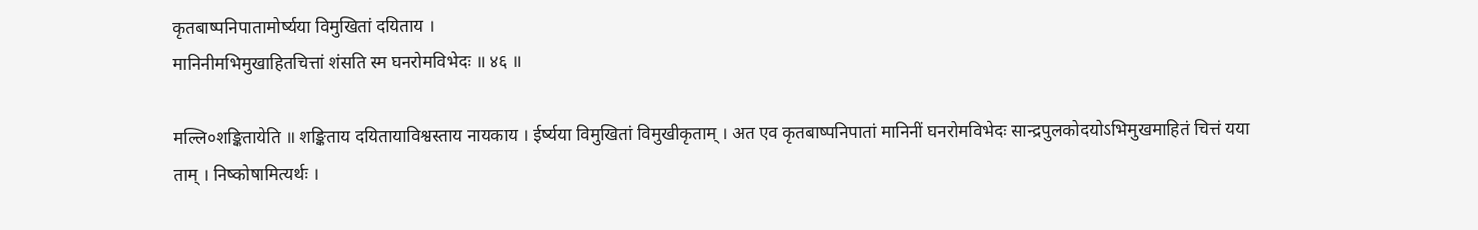कृतबाष्पनिपातामोर्ष्यया विमुखितां दयिताय ।
मानिनीमभिमुखाहितचित्तां शंसति स्म घनरोमविभेदः ॥ ४६ ॥

मल्लि०शङ्कितायेति ॥ शङ्किताय दयितायाविश्वस्ताय नायकाय । ईर्ष्यया विमुखितां विमुखीकृताम् । अत एव कृतबाष्पनिपातां मानिनीं घनरोमविभेदः सान्द्रपुलकोदयोऽभिमुखमाहितं चित्तं यया ताम् । निष्कोषामित्यर्थः ।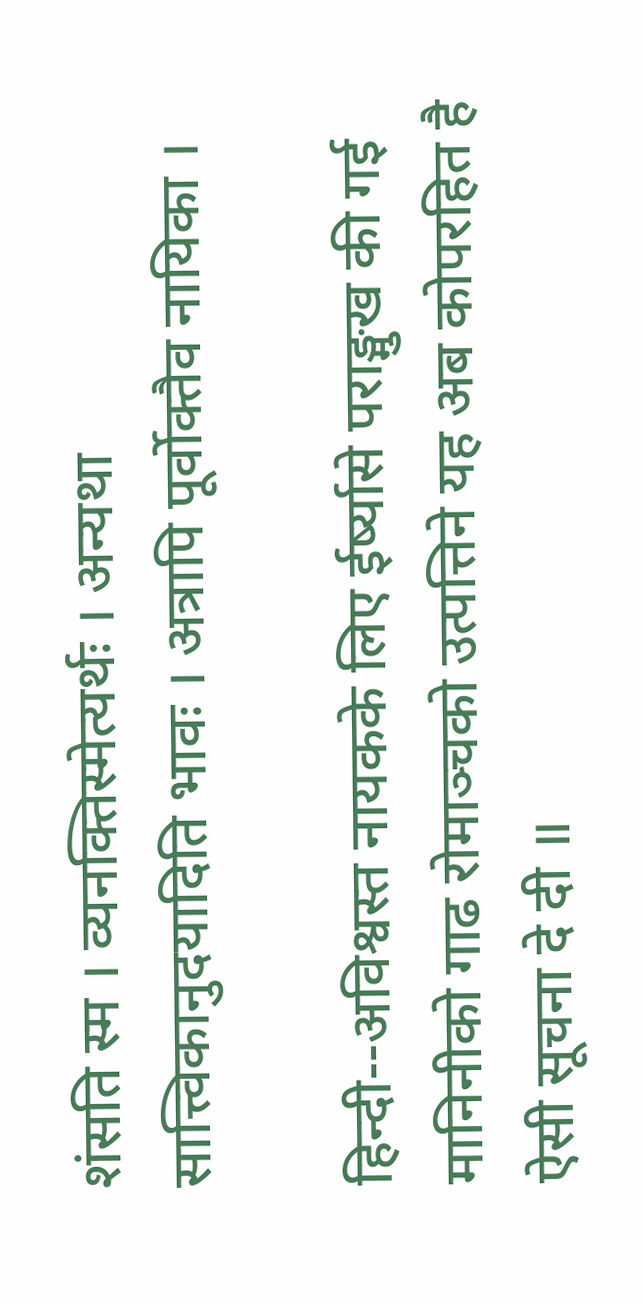शंसति स्म । व्यनक्तिस्मेत्यर्थः । अन्यथा सात्त्विकानुदयादिति भावः । अत्रापि पूर्वोक्तैव नायिका ।

हिन्दी--अविश्वस्त नायकके लिए ईर्ष्यासे पराङ्मुख की गई मानिनीको गाढ रोमाञ्चको उत्पत्तिने यह अब कोपरहित है ऐसी सूचना दे दी ॥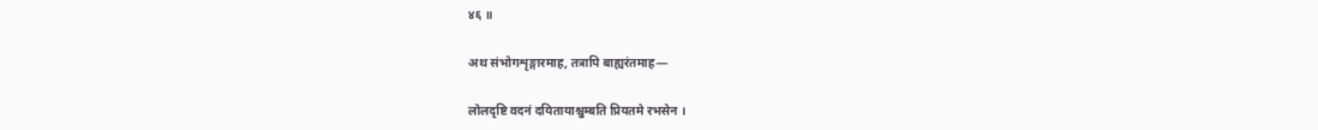४६ ॥

अथ संभोगशृङ्गारमाह, तत्रापि बाह्यरंतमाह—

लोलदृष्टि वदनं दयितायाश्चुम्बति प्रियतमे रभसेन ।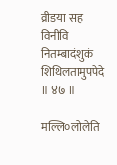व्रीडया सह विनीवि नितम्बादंशुकं शिथिलतामुपपेदे ॥ ४७ ॥

मल्लि०लोलेति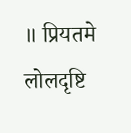॥ प्रियतमे लोलदृष्टि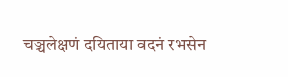चञ्चलेक्षणं दयिताया वदनं रभसेन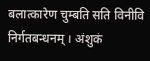बलात्कारेण चुम्बति सति विनीवि निर्गतबन्धनम् । अंशुकं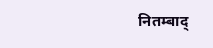नितम्बाद्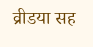व्रीडया सह